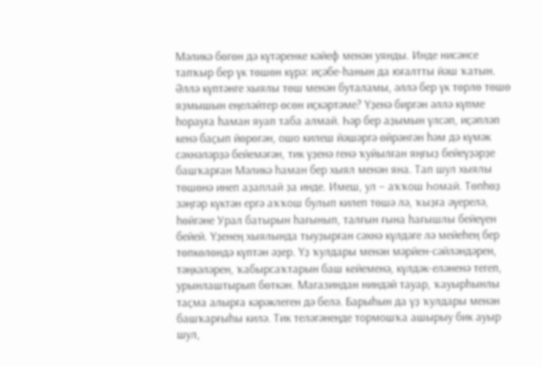Мәликә бөгөн дә күтәренке кәйеф менән уянды. Инде нисәнсе тапҡыр бер үк төшөн күрә: иҫәбе-һанын да юғалтты йәш ҡатын. Әллә күптәнге хыялы төш менән буталамы, әллә бер үк төрлө төшө яҙмышын еңеләйтер өсөн иҫкәртәме? Үҙенә биргән әллә күпме һорауға һаман яуап таба алмай. Һәр бер аҙымын үлсәп, иҫәпләп кенә баҫып йөрөгән, ошо килеш йәшәргә өйрәнгән һәм дә күмәк сәхнәләрҙә бейемәгән, тик үҙенә генә ҡуйылған яңғыҙ бейеүҙәрҙе башҡарған Мәликә һаман бер хыял менән яна. Тап шул хыялы төшөнә инеп аҙаплай ҙа инде. Имеш, ул – аҡҡош Һомай. Төпһөҙ зәңгәр күктән ергә аҡҡош булып килеп төшә лә, ҡыҙға әүерелә, һөйгәне Урал батырын һағынып, талғын ғына һағышлы бейеүен бейей. Үҙенең хыялында тыуҙырған сәхнә күлдәге лә мейеһең бер төпкөлөндә күптән әҙер. Үҙ ҡулдары менән мәрйен-сәйләндәрен, тәңкәләрен, ҡабырсаҡтарын баш кейеменә, күлдәк-еләненә тегеп, урынлаштырып бөткән. Магазиндан ниндәй тауар, ҡауырһынлы таҫма алырға кәрәклеген дә белә. Барыһын да үҙ ҡулдары менән башҡарғыһы килә. Тик теләгәнеңде тормошҡа ашырыу бик ауыр шул,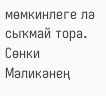мөмкинлеге лә сыҡмай тора. Сөнки Мәликәнең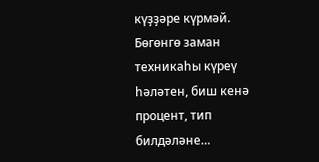күҙҙәре күрмәй. Бөгөнгө заман техникаһы күреү һәләтен, биш кенә процент, тип билдәләне…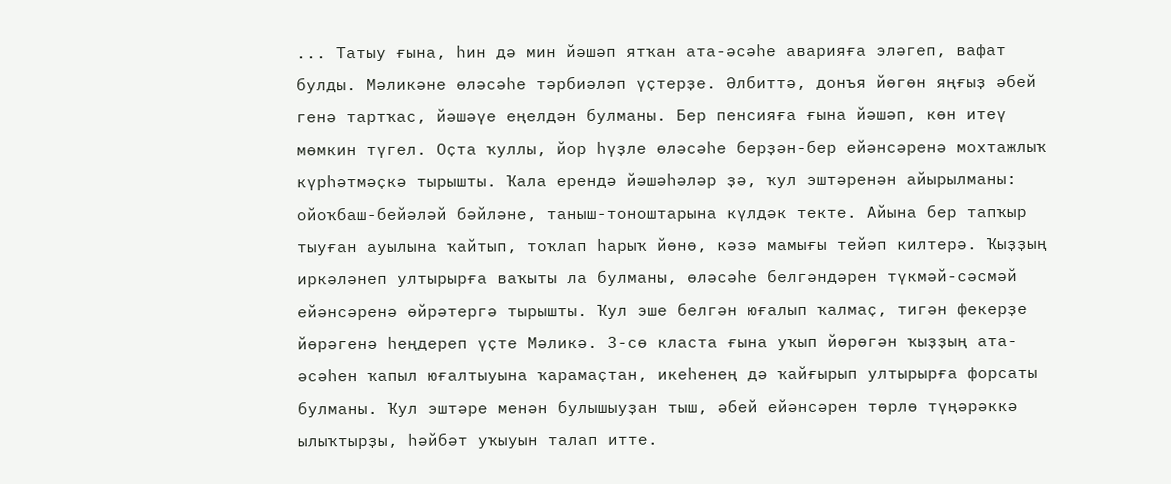... Татыу ғына, һин дә мин йәшәп ятҡан ата-әсәһе аварияға эләгеп, вафат булды. Мәликәне өләсәһе тәрбиәләп үҫтерҙе. Әлбиттә, донъя йөгөн яңғыҙ әбей генә тартҡас, йәшәүе еңелдән булманы. Бер пенсияға ғына йәшәп, көн итеү мөмкин түгел. Оҫта ҡуллы, йор һүҙле өләсәһе берҙән-бер ейәнсәренә мохтажлыҡ күрһәтмәҫкә тырышты. Ҡала ерендә йәшәһәләр ҙә, ҡул эштәренән айырылманы: ойоҡбаш-бейәләй бәйләне, таныш-тоноштарына күлдәк текте. Айына бер тапҡыр тыуған ауылына ҡайтып, тоҡлап һарыҡ йөнө, кәзә мамығы тейәп килтерә. Ҡыҙҙың иркәләнеп ултырырға ваҡыты ла булманы, өләсәһе белгәндәрен түкмәй-сәсмәй ейәнсәренә өйрәтергә тырышты. Ҡул эше белгән юғалып ҡалмаҫ, тигән фекерҙе йөрәгенә һеңдереп үҫте Мәликә. 3-сө класта ғына уҡып йөрөгән ҡыҙҙың ата-әсәһен ҡапыл юғалтыуына ҡарамаҫтан, икеһенең дә ҡайғырып ултырырға форсаты булманы. Ҡул эштәре менән булышыуҙан тыш, әбей ейәнсәрен төрлө түңәрәккә ылыҡтырҙы, һәйбәт уҡыуын талап итте.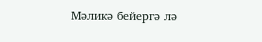Мәликә бейергә лә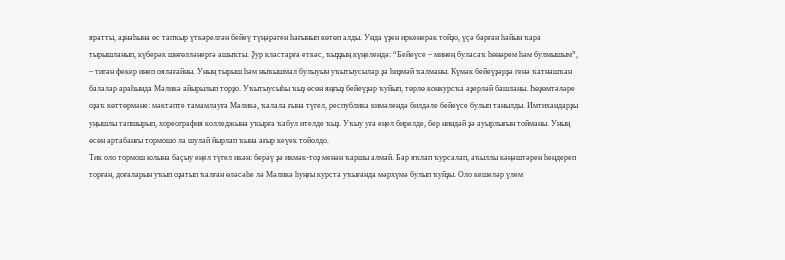яратты, аҙнаһына өс тапҡыр үткәрелгән бейеү түңәрәген һағынып көтөп алды. Унда үҙен иркенерәк тойҙо, үҫә барған һайын ҡара тырышланып, күберәк шөғөлләнергә ашыҡты. Ҙур кластарға еткәс, ҡыҙҙың күңелендә: “Бейеүсе – минең буласаҡ һөнәрем һәм булмышым”, – тигән фекер инеп оялағайны. Уның тырыш һәм ныҡышмал булыуын уҡытыусылар ҙа һиҙмәй ҡалманы. Күмәк бейеүҙәрҙә генә ҡатнашҡан балалар араһында Мәликә айырылып торҙо. Уҡытыусыһы ҡыҙ өсөн яңғыҙ бейеүҙәр ҡуйып, төрлө конкурсҡа әҙерләй башланы. Һөҙөмтәләре оҙаҡ көттөрмәне: мәктәпте тамамлауға Мәликә, ҡалала ғына түгел, республика кимәлендә билдәле бейеүсе булып танылды. Имтихандарҙы уңышлы тапшырып, хореография колледжына уҡырға ҡабул ителде ҡыҙ. Уҡыу уға еңел бирелде, бер ниндәй ҙә ауырлығын тойманы. Уның өсөн артабанғы тормошо ла шулай йырлап ҡына ағыр кеүек тойолдо.
Тик оло тормош юлына баҫыу еңел түгел икән: берәү ҙә икмәк-тоҙ менән ҡаршы алмай. Бар яҡлап ҡурсалап, аҡыллы кәңәштәрен һеңдереп торған, доғаларын уҡып оҙатып ҡалған өләсәһе лә Мәликә һуңғы курста уҡығанда мәрхүмә булып ҡуйҙы. Оло кешеләр үлем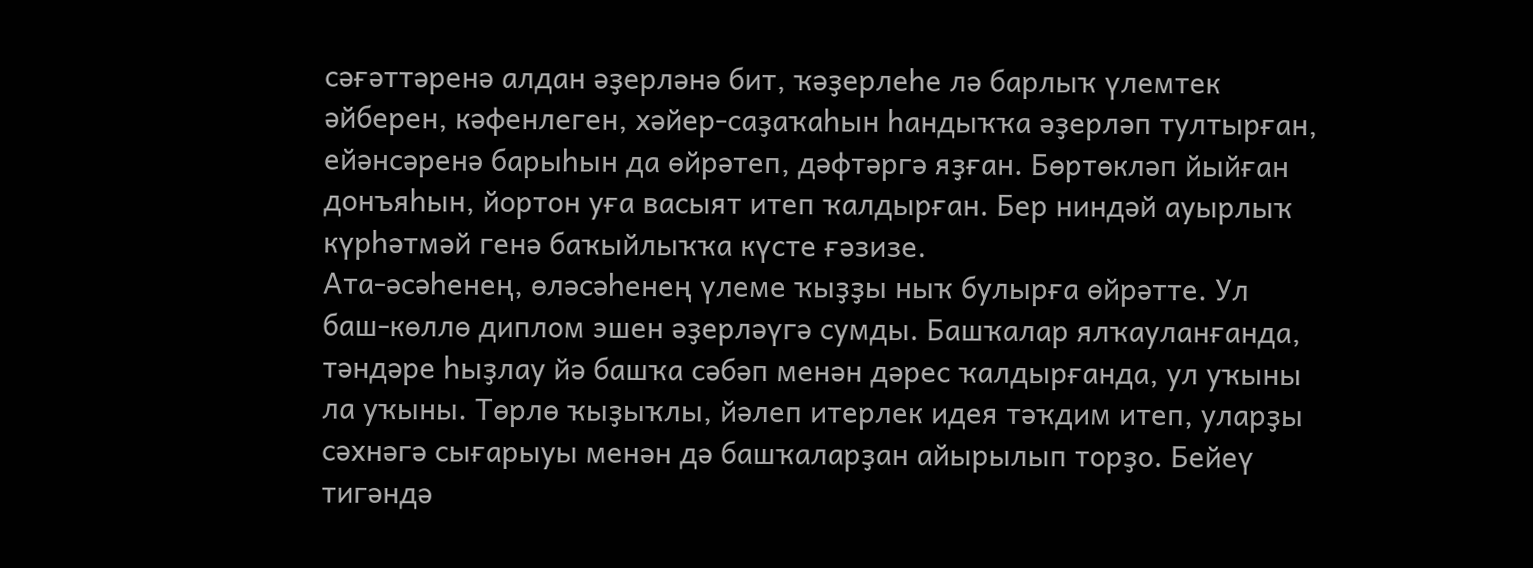сәғәттәренә алдан әҙерләнә бит, ҡәҙерлеһе лә барлыҡ үлемтек әйберен, кәфенлеген, хәйер-саҙаҡаһын һандыҡҡа әҙерләп тултырған, ейәнсәренә барыһын да өйрәтеп, дәфтәргә яҙған. Бөртөкләп йыйған донъяһын, йортон уға васыят итеп ҡалдырған. Бер ниндәй ауырлыҡ күрһәтмәй генә баҡыйлыҡҡа күсте ғәзизе.
Ата-әсәһенең, өләсәһенең үлеме ҡыҙҙы ныҡ булырға өйрәтте. Ул баш-көллө диплом эшен әҙерләүгә сумды. Башҡалар ялҡауланғанда, тәндәре һыҙлау йә башҡа сәбәп менән дәрес ҡалдырғанда, ул уҡыны ла уҡыны. Төрлө ҡыҙыҡлы, йәлеп итерлек идея тәҡдим итеп, уларҙы сәхнәгә сығарыуы менән дә башҡаларҙан айырылып торҙо. Бейеү тигәндә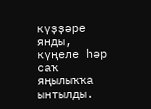күҙҙәре янды, күңеле һәр саҡ яңылыҡҡа ынтылды.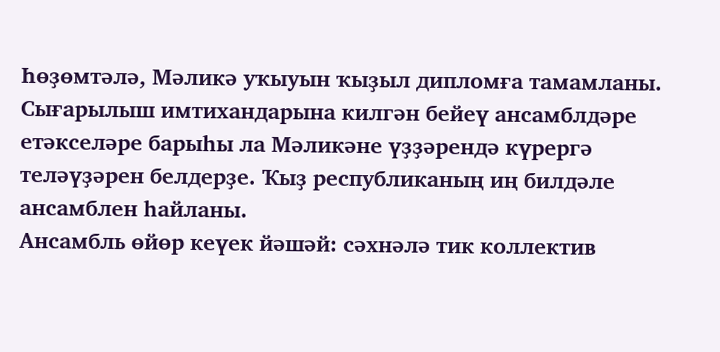Һөҙөмтәлә, Мәликә уҡыуын ҡыҙыл дипломға тамамланы. Сығарылыш имтихандарына килгән бейеү ансамблдәре етәкселәре барыһы ла Мәликәне үҙҙәрендә күрергә теләүҙәрен белдерҙе. Ҡыҙ республиканың иң билдәле ансамблен һайланы.
Ансамбль өйөр кеүек йәшәй: сәхнәлә тик коллектив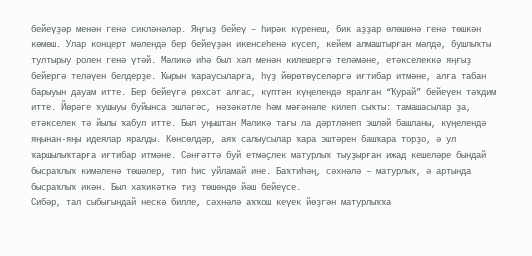бейеүҙәр менән генә сикләнәләр. Яңғыҙ бейеү – һирәк күренеш, бик аҙҙар өлөшөнә генә төшкән көмөш. Улар концерт мәлендә бер бейеүҙән икенсеһенә күсеп, кейем алмаштырған мәлдә, бушлыҡты тултырыу ролен генә үтәй. Мәликә иһә был хәл менән килешергә теләмәне, етәкселеккә яңғыҙ бейергә теләүен белдерҙе. Ҡырын ҡараусыларға, һүҙ йөрөтөүселәргә иғтибар итмәне, алға табан барыуын дауам итте. Бер бейеүгә рөхсәт алғас, күптән күңелендә яралған “Ҡурай” бейеүен тәҡдим итте. Йөрәге ҡушыуы буйынса эшләгәс, нәзәкәтле һәм мәғәнәле килеп сыҡты: тамашасылар ҙа, етәкселек тә йылы ҡабул итте. Был уңыштан Мәликә тағы ла дәртләнеп эшләй башланы, күңелендә яңынан-яңы идеялар яралды. Көнсөлдәр, аяҡ салыусылар ҡара эштәрен башҡара торҙо, ә ул ҡаршылыҡтарға иғтибар итмәне. Сәнғәттә буй етмәҫлек матурлыҡ тыуҙырған ижад кешеләре бындай бысраҡлыҡ кимәленә төшәлер, тип һис уйламай ине. Баҡтиһәң, сәхнәлә – матурлыҡ, ә артында бысраҡлыҡ икән. Был хаҡикәткә тиҙ төшөндө йәш бейеүсе.
Сибәр, тал сыбығындай нескә билле, сәхнәлә аҡҡош кеүек йөҙгән матурлыҡҡа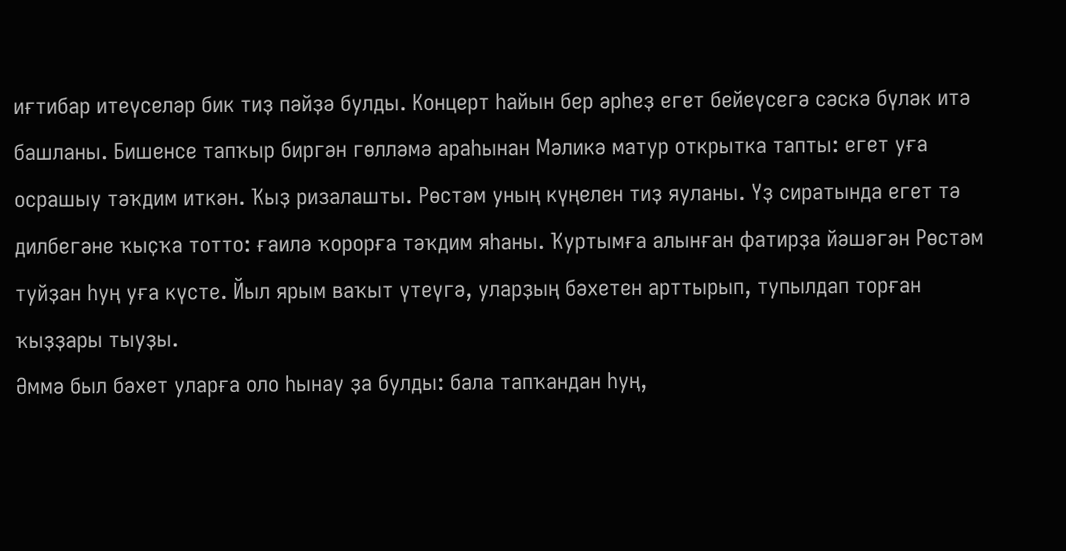иғтибар итеүселәр бик тиҙ пәйҙә булды. Концерт һайын бер әрһеҙ егет бейеүсегә сәскә бүләк итә башланы. Бишенсе тапҡыр биргән гөлләмә араһынан Мәликә матур открытка тапты: егет уға осрашыу тәҡдим иткән. Ҡыҙ ризалашты. Рөстәм уның күңелен тиҙ яуланы. Үҙ сиратында егет тә дилбегәне ҡыҫҡа тотто: ғаилә ҡорорға тәҡдим яһаны. Ҡуртымға алынған фатирҙа йәшәгән Рөстәм туйҙан һуң уға күсте. Йыл ярым ваҡыт үтеүгә, уларҙың бәхетен арттырып, тупылдап торған ҡыҙҙары тыуҙы.
Әммә был бәхет уларға оло һынау ҙа булды: бала тапҡандан һуң,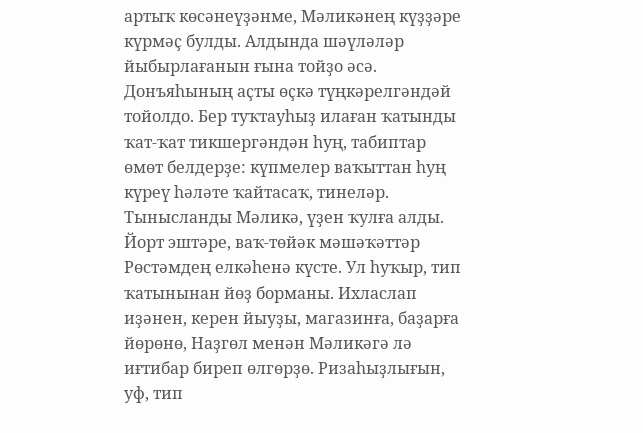артыҡ көсәнеүҙәнме, Мәликәнең күҙҙәре күрмәҫ булды. Алдында шәүләләр йыбырлағанын ғына тойҙо әсә. Донъяһының аҫты өҫкә түңкәрелгәндәй тойолдо. Бер туҡтауһыҙ илаған ҡатынды ҡат-ҡат тикшергәндән һуң, табиптар өмөт белдерҙе: күпмелер ваҡыттан һуң күреү һәләте ҡайтасаҡ, тинеләр. Тынысланды Мәликә, үҙен ҡулға алды.
Йорт эштәре, ваҡ-төйәк мәшәҡәттәр Рөстәмдең елкәһенә күсте. Ул һуҡыр, тип ҡатынынан йөҙ борманы. Ихласлап иҙәнен, керен йыуҙы, магазинға, баҙарға йөрөнө, Наҙгөл менән Мәликәгә лә иғтибар биреп өлгөрҙө. Ризаһыҙлығын, уф, тип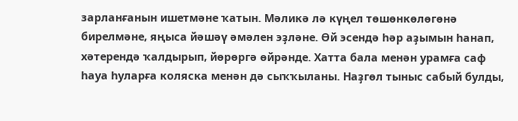зарланғанын ишетмәне ҡатын. Мәликә лә күңел төшөнкөлөгөнә бирелмәне, яңыса йәшәү әмәлен эҙләне. Өй эсендә һәр аҙымын һанап, хәтерендә ҡалдырып, йөрөргә өйрәнде. Хатта бала менән урамға саф һауа һуларға коляска менән дә сыҡҡыланы. Наҙгөл тыныс сабый булды,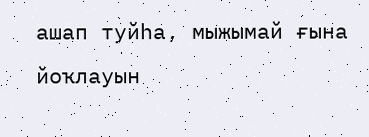ашап туйһа, мыжымай ғына йоҡлауын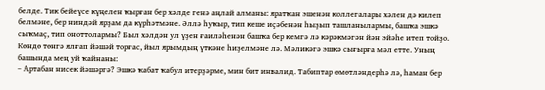белде. Тик бейеүсе күңелен ҡырған бер хәлде генә аңлай алманы: яратҡан эшенән коллегалары хәлен дә килеп белмәне, бер ниндәй ярҙам да күрһәтмәне. Әллә һуҡыр, тип кеше иҫәбенән һыҙып ташланылармы, башҡа эшкә сыҡмаҫ, тип оноттолармы? Был хәлдән ул үҙен ғаиләһенән башҡа бер кемгә лә кәрәкмәгән йән эйәһе итеп тойҙо.
Көндө төнгә ялғап йәшәй торғас, йыл ярымдың үткәне һиҙелмәне лә. Мәликәгә эшкә сығырға мәл етте. Уның башында мең уй ҡайнаны:
– Артабан нисек йәшәргә? Эшкә ҡабат ҡабул итерҙәрме, мин бит инвалид. Табиптар өмөтләндерһә лә, һаман бер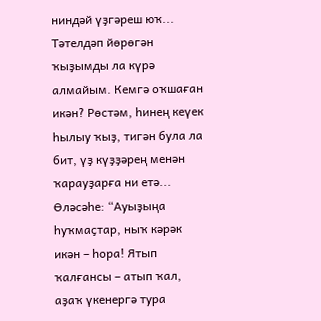ниндәй үҙгәреш юҡ... Тәтелдәп йөрөгән ҡыҙымды ла күрә алмайым. Кемгә оҡшаған икән? Рөстәм, һинең кеүек һылыу ҡыҙ, тигән була ла бит, үҙ күҙҙәрең менән ҡарауҙарға ни етә...
Өләсәһе: “Ауыҙыңа һуҡмаҫтар, ныҡ кәрәк икән – һора! Ятып ҡалғансы – атып ҡал, аҙаҡ үкенергә тура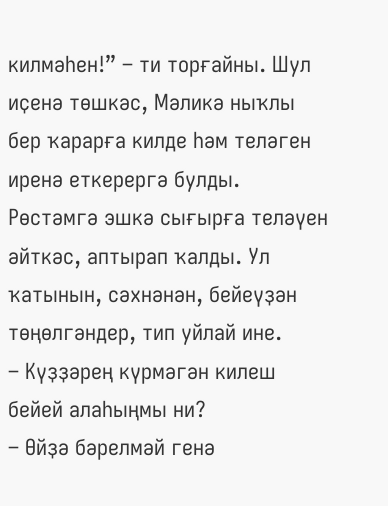килмәһен!” – ти торғайны. Шул иҫенә төшкәс, Мәликә ныҡлы бер ҡарарға килде һәм теләген иренә еткерергә булды. Рөстәмгә эшкә сығырға теләүен әйткәс, аптырап ҡалды. Ул ҡатынын, сәхнәнән, бейеүҙән төңөлгәндер, тип уйлай ине.
– Күҙҙәрең күрмәгән килеш бейей алаһыңмы ни?
– Өйҙә бәрелмәй генә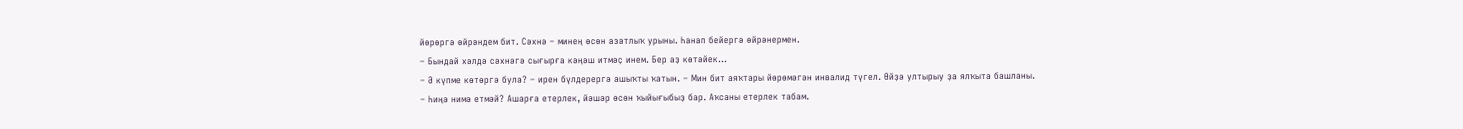йөрөргә өйрәндем бит. Сәхнә – минең өсөн азатлыҡ урыны. Һанап бейергә өйрәнермен.
– Бындай хәлдә сәхнәгә сығырға кәңәш итмәҫ инем. Бер аҙ көтәйек...
– Ә күпме көтөргә була? – ирен бүлдерергә ашыҡты ҡатын. – Мин бит аяҡтары йөрөмәгән инвалид түгел. Өйҙә ултырыу ҙа ялҡыта башланы.
– Һиңә нимә етмәй? Ашарға етерлек, йәшәр өсөн ҡыйығыбыҙ бар. Аҡсаны етерлек табам.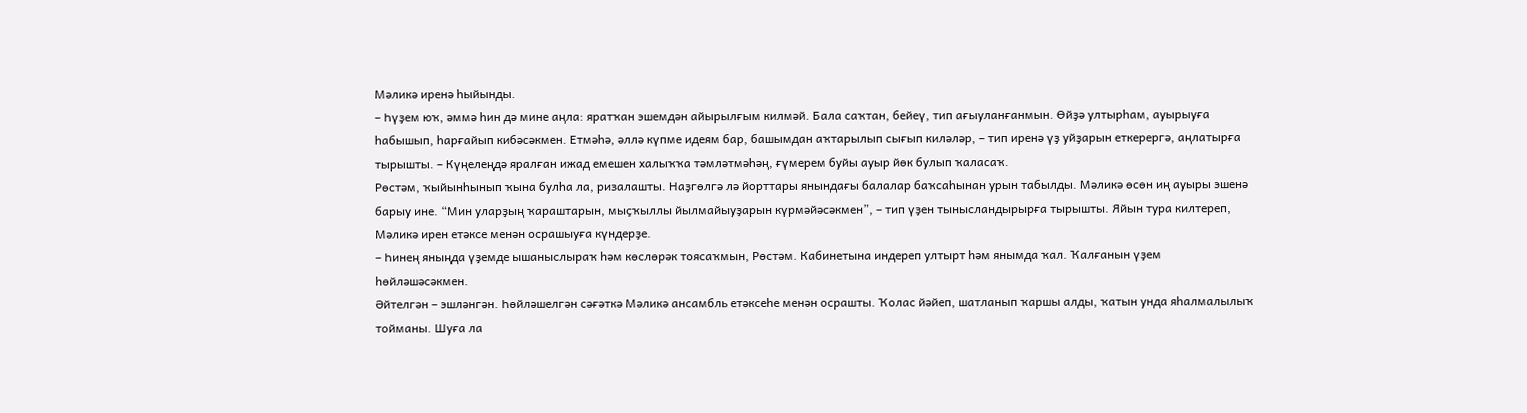Мәликә иренә һыйынды.
– Һүҙем юҡ, әммә һин дә мине аңла: яратҡан эшемдән айырылғым килмәй. Бала саҡтан, бейеү, тип ағыуланғанмын. Өйҙә ултырһам, ауырыуға һабышып, һарғайып кибәсәкмен. Етмәһә, әллә күпме идеям бар, башымдан аҡтарылып сығып киләләр, – тип иренә үҙ уйҙарын еткерергә, аңлатырға тырышты. – Күңелеңдә яралған ижад емешен халыҡҡа тәмләтмәһәң, ғүмерем буйы ауыр йөк булып ҡаласаҡ.
Рөстәм, ҡыйынһынып ҡына булһа ла, ризалашты. Наҙгөлгә лә йорттары янындағы балалар баҡсаһынан урын табылды. Мәликә өсөн иң ауыры эшенә барыу ине. “Мин уларҙың ҡараштарын, мыҫҡыллы йылмайыуҙарын күрмәйәсәкмен”, – тип үҙен тынысландырырға тырышты. Яйын тура килтереп, Мәликә ирен етәксе менән осрашыуға күндерҙе.
– Һинең яныңда үҙемде ышаныслыраҡ һәм көслөрәк тоясаҡмын, Рөстәм. Кабинетына индереп ултырт һәм янымда ҡал. Ҡалғанын үҙем һөйләшәсәкмен.
Әйтелгән – эшләнгән. Һөйләшелгән сәғәткә Мәликә ансамбль етәксеһе менән осрашты. Ҡолас йәйеп, шатланып ҡаршы алды, ҡатын унда яһалмалылыҡ тойманы. Шуға ла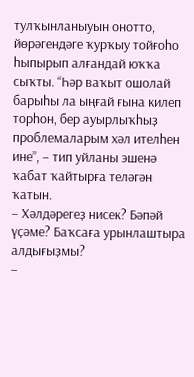тулҡынланыуын онотто, йөрәгендәге ҡурҡыу тойғоһо һыпырып алғандай юҡҡа сыҡты. “Һәр ваҡыт ошолай барыһы ла ыңғай ғына килеп торһон, бер ауырлыҡһыҙ проблемаларым хәл ителһен ине”, – тип уйланы эшенә ҡабат ҡайтырға теләгән ҡатын.
– Хәлдәрегеҙ нисек? Бәпәй үҫәме? Баҡсаға урынлаштыра алдығыҙмы?
–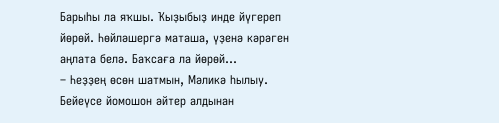Барыһы ла яҡшы. Ҡыҙыбыҙ инде йүгереп йөрөй. Һөйләшергә маташа, үҙенә кәрәген аңлата белә. Баҡсаға ла йөрөй...
– Һеҙҙең өсөн шатмын, Мәликә һылыу.
Бейеүсе йомошон әйтер алдынан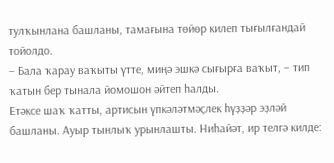тулҡынлана башланы, тамағына төйөр килеп тығылғандай тойолдо.
– Бала ҡарау ваҡыты үтте, миңә эшкә сығырға ваҡыт, – тип ҡатын бер тынала йомошон әйтеп һалды.
Етәксе шаҡ ҡатты, артисын үпкәләтмәҫлек һүҙҙәр эҙләй башланы. Ауыр тынлыҡ урынлашты. Ниһайәт, ир телгә килде: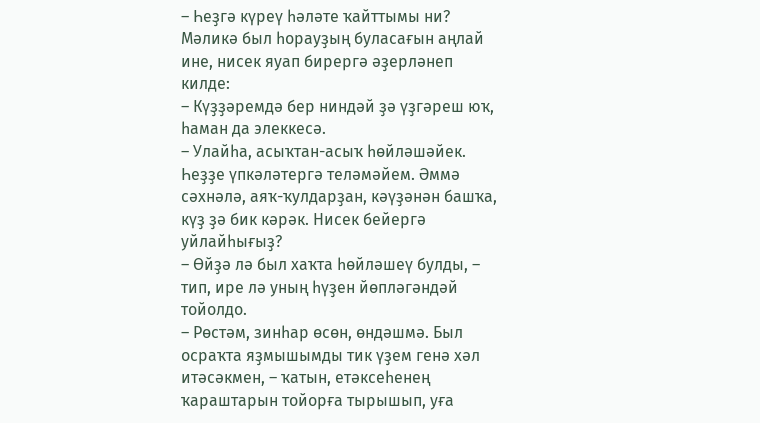– Һеҙгә күреү һәләте ҡайттымы ни?
Мәликә был һорауҙың буласағын аңлай ине, нисек яуап бирергә әҙерләнеп килде:
– Күҙҙәремдә бер ниндәй ҙә үҙгәреш юҡ, һаман да элеккесә.
– Улайһа, асыҡтан-асыҡ һөйләшәйек. Һеҙҙе үпкәләтергә теләмәйем. Әммә сәхнәлә, аяҡ-ҡулдарҙан, кәүҙәнән башҡа, күҙ ҙә бик кәрәк. Нисек бейергә уйлайһығыҙ?
– Өйҙә лә был хаҡта һөйләшеү булды, – тип, ире лә уның һүҙен йөпләгәндәй тойолдо.
– Рөстәм, зинһар өсөн, өндәшмә. Был осраҡта яҙмышымды тик үҙем генә хәл итәсәкмен, – ҡатын, етәксеһенең ҡараштарын тойорға тырышып, уға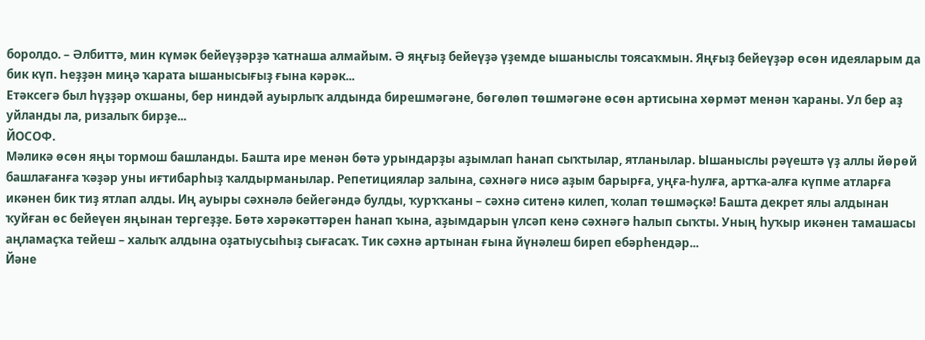боролдо. – Әлбиттә, мин күмәк бейеүҙәрҙә ҡатнаша алмайым. Ә яңғыҙ бейеүҙә үҙемде ышаныслы тоясаҡмын. Яңғыҙ бейеүҙәр өсөн идеяларым да бик күп. Һеҙҙән миңә ҡарата ышанысығыҙ ғына кәрәк...
Етәксегә был һүҙҙәр оҡшаны, бер ниндәй ауырлыҡ алдында бирешмәгәне, бөгөлөп төшмәгәне өсөн артисына хөрмәт менән ҡараны. Ул бер аҙ уйланды ла, ризалыҡ бирҙе...
ЙОСОФ.
Мәликә өсөн яңы тормош башланды. Башта ире менән бөтә урындарҙы аҙымлап һанап сыҡтылар, ятланылар. Ышаныслы рәүештә үҙ аллы йөрөй башлағанға ҡәҙәр уны иғтибарһыҙ ҡалдырманылар. Репетициялар залына, сәхнәгә нисә аҙым барырға, уңға-һулға, артҡа-алға күпме атларға икәнен бик тиҙ ятлап алды. Иң ауыры сәхнәлә бейегәндә булды, ҡурҡҡаны – сәхнә ситенә килеп, ҡолап төшмәҫкә! Башта декрет ялы алдынан ҡуйған өс бейеүен яңынан тергеҙҙе. Бөтә хәрәкәттәрен һанап ҡына, аҙымдарын үлсәп кенә сәхнәгә һалып сыҡты. Уның һуҡыр икәнен тамашасы аңламаҫҡа тейеш – халыҡ алдына оҙатыусыһыҙ сығасаҡ. Тик сәхнә артынан ғына йүнәлеш биреп ебәрһендәр...
Йәне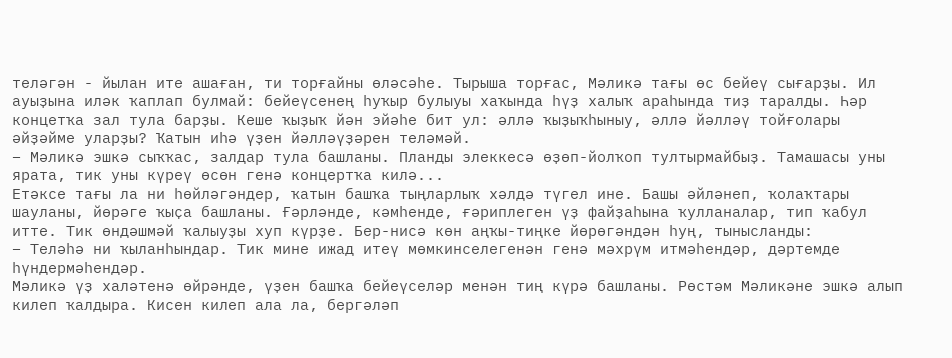теләгән - йылан ите ашаған, ти торғайны өләсәһе. Тырыша торғас, Мәликә тағы өс бейеү сығарҙы. Ил ауыҙына иләк ҡаплап булмай: бейеүсенең һуҡыр булыуы хаҡында һүҙ халыҡ араһында тиҙ таралды. Һәр концетҡа зал тула барҙы. Кеше ҡыҙыҡ йән эйәһе бит ул: әллә ҡыҙыҡһыныу, әллә йәлләү тойғолары әйҙәйме уларҙы? Ҡатын иһә үҙен йәлләүҙәрен теләмәй.
– Мәликә эшкә сыҡҡас, залдар тула башланы. Планды элеккесә өҙөп-йолҡоп тултырмайбыҙ. Тамашасы уны ярата, тик уны күреү өсөн генә концертҡа килә...
Етәксе тағы ла ни һөйләгәндер, ҡатын башҡа тыңларлыҡ хәлдә түгел ине. Башы әйләнеп, ҡолаҡтары шауланы, йөрәге ҡыҫа башланы. Ғәрләнде, кәмһенде, ғәриплеген үҙ файҙаһына ҡулланалар, тип ҡабул итте. Тик өндәшмәй ҡалыуҙы хуп күрҙе. Бер-нисә көн аңҡы-тиңке йөрөгәндән һуң, тынысланды:
– Теләһә ни ҡыланһындар. Тик мине ижад итеү мөмкинселегенән генә мәхрүм итмәһендәр, дәртемде һүндермәһендәр.
Мәликә үҙ халәтенә өйрәнде, үҙен башҡа бейеүселәр менән тиң күрә башланы. Рөстәм Мәликәне эшкә алып килеп ҡалдыра. Кисен килеп ала ла, бергәләп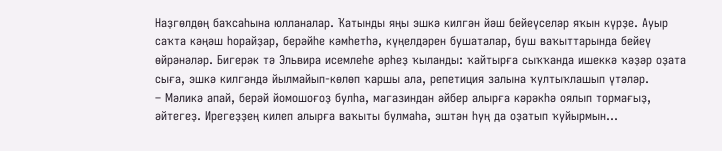Наҙгөлдөң баҡсаһына юлланалар. Ҡатынды яңы эшкә килгән йәш бейеүселәр яҡын күрҙе. Ауыр саҡта кәңәш һорайҙар, берәйһе кәмһетһә, күңелдәрен бушаталар, буш ваҡыттарында бейеү өйрәнәләр. Бигерәк тә Эльвира исемлеһе әрһеҙ ҡыланды: ҡайтырға сыҡҡанда ишеккә ҡәҙәр оҙата сыға, эшкә килгәндә йылмайып-көлөп ҡаршы ала, репетиция залына ҡултыҡлашып үтәләр.
– Мәликә апай, берәй йомошоғоҙ булһа, магазиндан әйбер алырға кәрәкһә оялып тормағыҙ, әйтегеҙ. Ирегеҙҙең килеп алырға ваҡыты булмаһа, эштән һуң да оҙатып ҡуйырмын...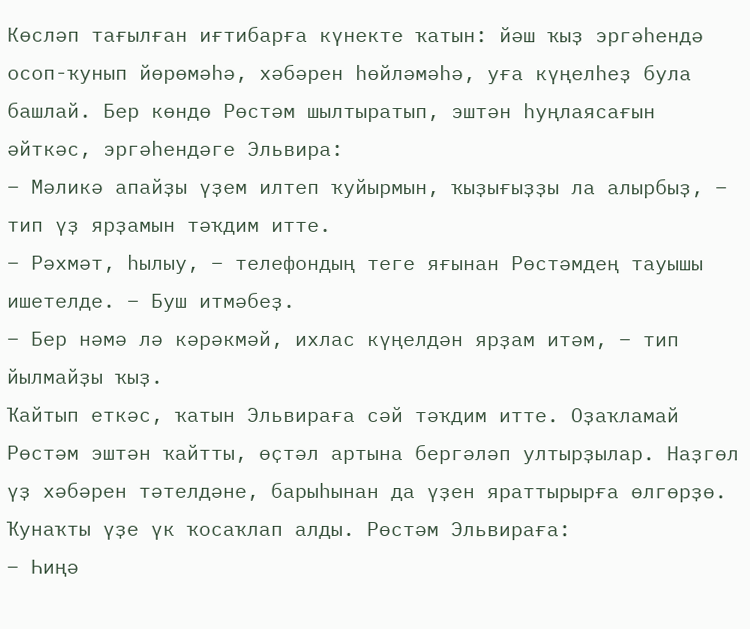Көсләп тағылған иғтибарға күнекте ҡатын: йәш ҡыҙ эргәһендә осоп-ҡунып йөрөмәһә, хәбәрен һөйләмәһә, уға күңелһеҙ була башлай. Бер көндө Рөстәм шылтыратып, эштән һуңлаясағын әйткәс, эргәһендәге Эльвира:
– Мәликә апайҙы үҙем илтеп ҡуйырмын, ҡыҙығыҙҙы ла алырбыҙ, – тип үҙ ярҙамын тәҡдим итте.
– Рәхмәт, һылыу, – телефондың теге яғынан Рөстәмдең тауышы ишетелде. – Буш итмәбеҙ.
– Бер нәмә лә кәрәкмәй, ихлас күңелдән ярҙам итәм, – тип йылмайҙы ҡыҙ.
Ҡайтып еткәс, ҡатын Эльвираға сәй тәҡдим итте. Оҙаҡламай Рөстәм эштән ҡайтты, өҫтәл артына бергәләп ултырҙылар. Наҙгөл үҙ хәбәрен тәтелдәне, барыһынан да үҙен яраттырырға өлгөрҙө. Ҡунаҡты үҙе үк ҡосаҡлап алды. Рөстәм Эльвираға:
– Һиңә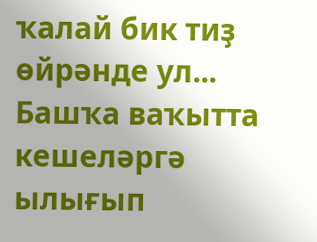ҡалай бик тиҙ өйрәнде ул... Башҡа ваҡытта кешеләргә ылығып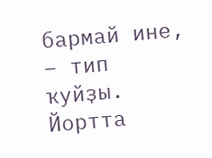бармай ине, – тип ҡуйҙы.
Йортта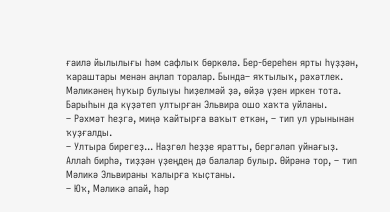ғаилә йылылығы һәм сафлыҡ бөркөлә. Бер-береһен ярты һүҙҙән, ҡараштары менән аңлап торалар. Бында– яҡтылыҡ, рәхәтлек. Мәликәнең һуҡыр булыуы һиҙелмәй ҙә, өйҙә үҙен иркен тота. Барыһын да күҙәтеп ултырған Эльвира ошо хаҡта уйланы.
– Рәхмәт һеҙгә, миңә ҡайтырға ваҡыт еткән, – тип ул урынынан ҡуҙғалды.
– Ултыра бирегеҙ... Наҙгөл һеҙҙе яратты, бергәләп уйнағыҙ. Аллаһ бирһә, тиҙҙән үҙеңдең дә балалар булыр. Өйрәнә тор, – тип Мәликә Эльвираны ҡалырға ҡыҫтаны.
– Юҡ, Мәликә апай, һәр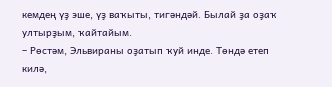кемдең үҙ эше, үҙ ваҡыты, тигәндәй. Былай ҙа оҙаҡ ултырҙым, ҡайтайым.
– Рөстәм, Эльвираны оҙатып ҡуй инде. Төндә етеп килә,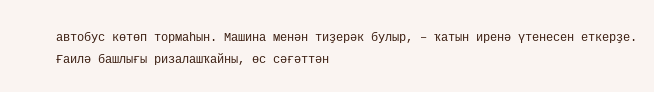автобус көтөп тормаһын. Машина менән тиҙерәк булыр, – ҡатын иренә үтенесен еткерҙе.
Ғаилә башлығы ризалашҡайны, өс сәғәттән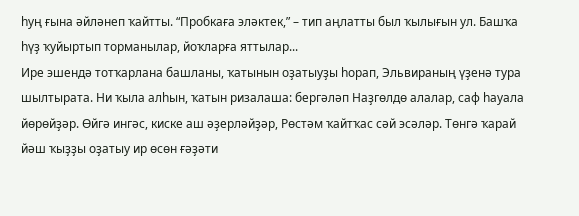һуң ғына әйләнеп ҡайтты. “Пробкаға эләктек,” – тип аңлатты был ҡылығын ул. Башҡа һүҙ ҡуйыртып торманылар, йоҡларға яттылар...
Ире эшендә тотҡарлана башланы, ҡатынын оҙатыуҙы һорап, Эльвираның үҙенә тура шылтырата. Ни ҡыла алһын, ҡатын ризалаша: бергәләп Наҙгөлдө алалар, саф һауала йөрөйҙәр. Өйгә ингәс, киске аш әҙерләйҙәр, Рөстәм ҡайтҡас сәй эсәләр. Төнгә ҡарай йәш ҡыҙҙы оҙатыу ир өсөн ғәҙәти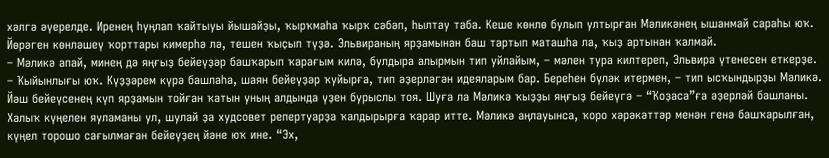хәлгә әүерелде. Иренең һуңлап ҡайтыуы йышайҙы, ҡырҡмаһа ҡырҡ сәбәп, һылтау таба. Кеше көнлө булып ултырған Мәликәнең ышанмай сараһы юҡ. Йөрәген көнләшеү ҡорттары кимерһә лә, тешен ҡыҫып түҙә. Эльвираның ярҙамынан баш тартып маташһа ла, ҡыҙ артынан ҡалмай.
– Мәликә апай, минең дә яңғыҙ бейеүҙәр башҡарып ҡарағым килә, булдыра алырмын тип уйлайым, – мәлен тура килтереп, Эльвира үтенесен еткерҙе.
– Ҡыйынлығы юҡ. Күҙҙәрем күрә башлаһа, шаян бейеүҙәр ҡуйырға, тип әҙерләгән идеяларым бар. Береһен бүләк итермен, – тип ысҡындырҙы Мәликә.
Йәш бейеүсенең күп ярҙамын тойған ҡатын уның алдында үҙен бурыслы тоя. Шуға ла Мәликә ҡыҙҙы яңғыҙ бейеүгә – “Ҡоҙаса”ға әҙерләй башланы. Халыҡ күңелен яуламаны ул, шулай ҙа худсовет репертуарҙа ҡалдырырға ҡарар итте. Мәликә аңлауынса, ҡоро хәрәкәттәр менән генә башҡарылған, күңел торошо сағылмаған бейеүҙең йәне юҡ ине. “Эх,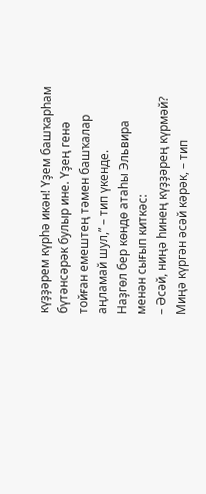күҙҙәрем күрһә икән! Үҙем башҡарһам бүтәнсәрәк булыр ине. Үҙең генә тойған емештең тәмен башҡалар аңламай шул,” – тип үкенде.
Наҙгөл бер көндө атаһы Эльвира менән сығып киткәс:
– Әсәй, ниңә һинең күҙҙәрең күрмәй? Миңә күргән әсәй кәрәк, – тип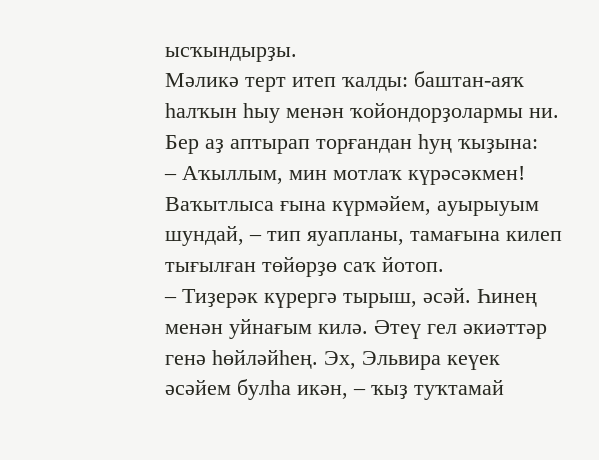ысҡындырҙы.
Мәликә терт итеп ҡалды: баштан-аяҡ һалҡын һыу менән ҡойондорҙолармы ни. Бер аҙ аптырап торғандан һуң ҡыҙына:
– Аҡыллым, мин мотлаҡ күрәсәкмен! Ваҡытлыса ғына күрмәйем, ауырыуым шундай, – тип яуапланы, тамағына килеп тығылған төйөрҙө саҡ йотоп.
– Тиҙерәк күрергә тырыш, әсәй. Һинең менән уйнағым килә. Әтеү гел әкиәттәр генә һөйләйһең. Эх, Эльвира кеүек әсәйем булһа икән, – ҡыҙ туҡтамай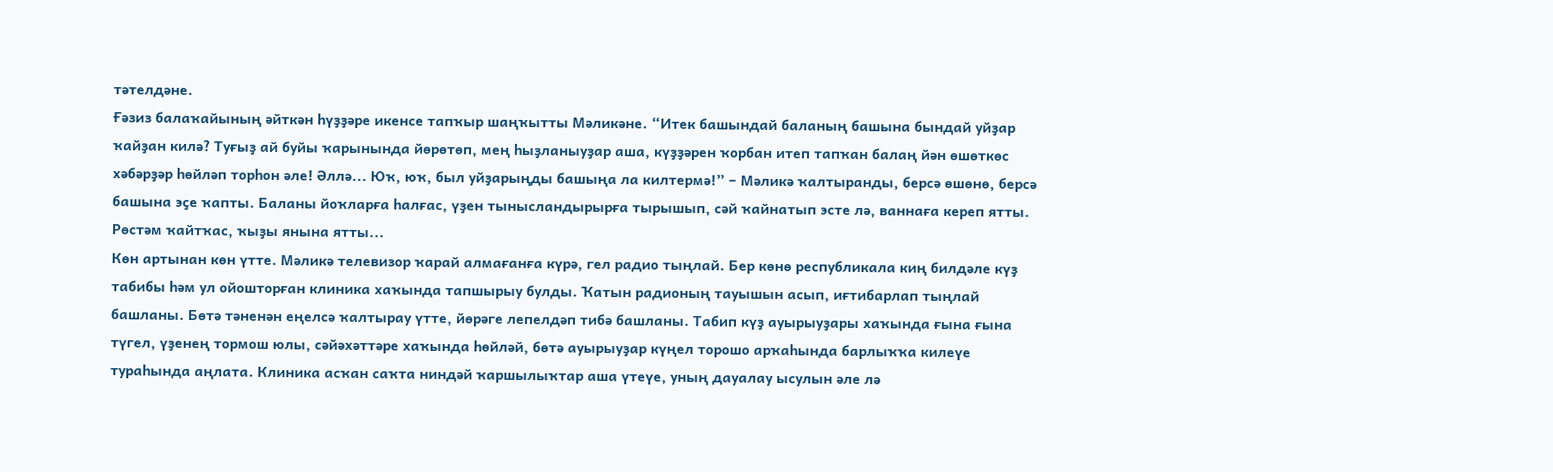тәтелдәне.
Ғәзиз балаҡайының әйткән һүҙҙәре икенсе тапҡыр шаңҡытты Мәликәне. “Итек башындай баланың башына бындай уйҙар ҡайҙан килә? Туғыҙ ай буйы ҡарынында йөрөтөп, мең һыҙланыуҙар аша, күҙҙәрен ҡорбан итеп тапҡан балаң йән өшөткөс хәбәрҙәр һөйләп торһон әле! Әллә... Юҡ, юҡ, был уйҙарыңды башыңа ла килтермә!” – Мәликә ҡалтыранды, берсә өшөнө, берсә башына эҫе ҡапты. Баланы йоҡларға һалғас, үҙен тынысландырырға тырышып, сәй ҡайнатып эсте лә, ваннаға кереп ятты. Рөстәм ҡайтҡас, ҡыҙы янына ятты...
Көн артынан көн үтте. Мәликә телевизор ҡарай алмағанға күрә, гел радио тыңлай. Бер көнө республикала киң билдәле күҙ табибы һәм ул ойошторған клиника хаҡында тапшырыу булды. Ҡатын радионың тауышын асып, иғтибарлап тыңлай башланы. Бөтә тәненән еңелсә ҡалтырау үтте, йөрәге лепелдәп тибә башланы. Табип күҙ ауырыуҙары хаҡында ғына ғына түгел, үҙенең тормош юлы, сәйәхәттәре хаҡында һөйләй, бөтә ауырыуҙар күңел торошо арҡаһында барлыҡҡа килеүе тураһында аңлата. Клиника асҡан саҡта ниндәй ҡаршылыҡтар аша үтеүе, уның дауалау ысулын әле лә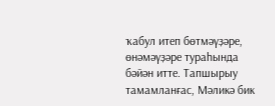ҡабул итеп бөтмәүҙәре, өнәмәүҙәре тураһында бәйән итте. Тапшырыу тамамланғас, Мәликә бик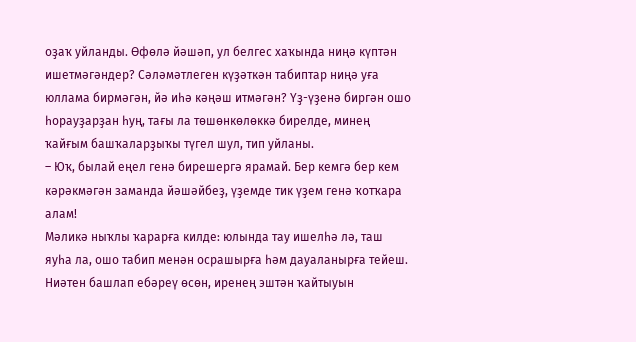оҙаҡ уйланды. Өфөлә йәшәп, ул белгес хаҡында ниңә күптән ишетмәгәндер? Сәләмәтлеген күҙәткән табиптар ниңә уға юллама бирмәгән, йә иһә кәңәш итмәгән? Үҙ-үҙенә биргән ошо һорауҙарҙан һуң, тағы ла төшөнкөлөккә бирелде, минең ҡайғым башҡаларҙыҡы түгел шул, тип уйланы.
– Юҡ, былай еңел генә бирешергә ярамай. Бер кемгә бер кем кәрәкмәгән заманда йәшәйбеҙ, үҙемде тик үҙем генә ҡотҡара алам!
Мәликә ныҡлы ҡарарға килде: юлында тау ишелһә лә, таш яуһа ла, ошо табип менән осрашырға һәм дауаланырға тейеш. Ниәтен башлап ебәреү өсөн, иренең эштән ҡайтыуын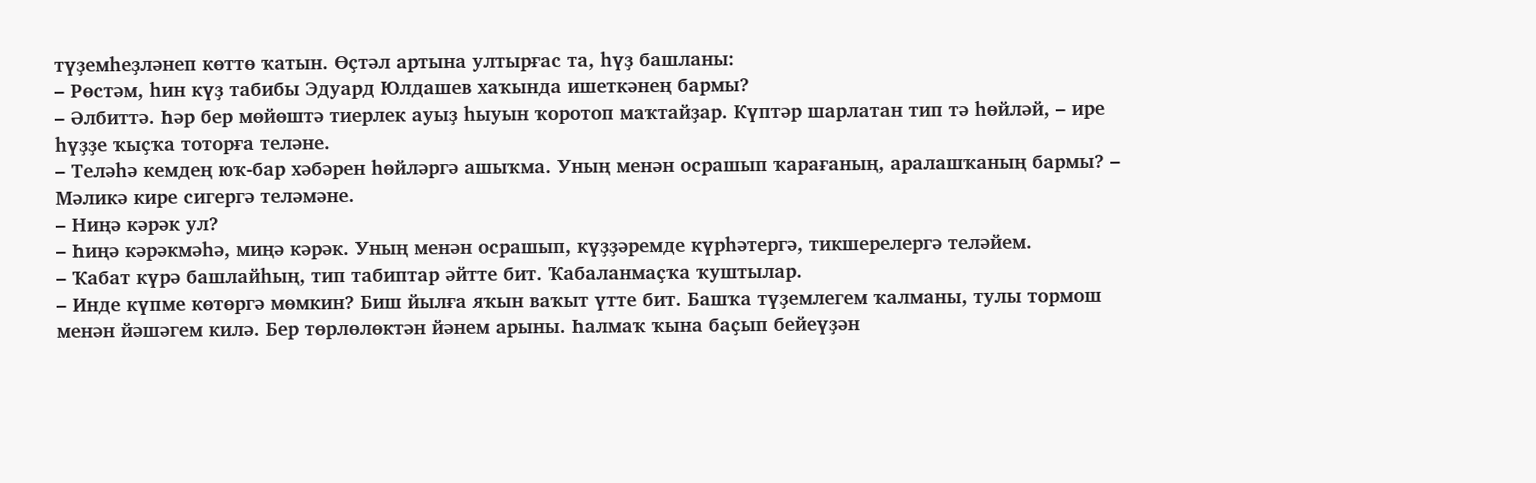түҙемһеҙләнеп көттө ҡатын. Өҫтәл артына ултырғас та, һүҙ башланы:
– Рөстәм, һин күҙ табибы Эдуард Юлдашев хаҡында ишеткәнең бармы?
– Әлбиттә. Һәр бер мөйөштә тиерлек ауыҙ һыуын ҡоротоп маҡтайҙар. Күптәр шарлатан тип тә һөйләй, – ире һүҙҙе ҡыҫҡа тоторға теләне.
– Теләһә кемдең юҡ-бар хәбәрен һөйләргә ашыҡма. Уның менән осрашып ҡарағаның, аралашҡаның бармы? – Мәликә кире сигергә теләмәне.
– Ниңә кәрәк ул?
– Һиңә кәрәкмәһә, миңә кәрәк. Уның менән осрашып, күҙҙәремде күрһәтергә, тикшерелергә теләйем.
– Ҡабат күрә башлайһың, тип табиптар әйтте бит. Ҡабаланмаҫҡа ҡуштылар.
– Инде күпме көтөргә мөмкин? Биш йылға яҡын ваҡыт үтте бит. Башҡа түҙемлегем ҡалманы, тулы тормош менән йәшәгем килә. Бер төрлөлөктән йәнем арыны. Һалмаҡ ҡына баҫып бейеүҙән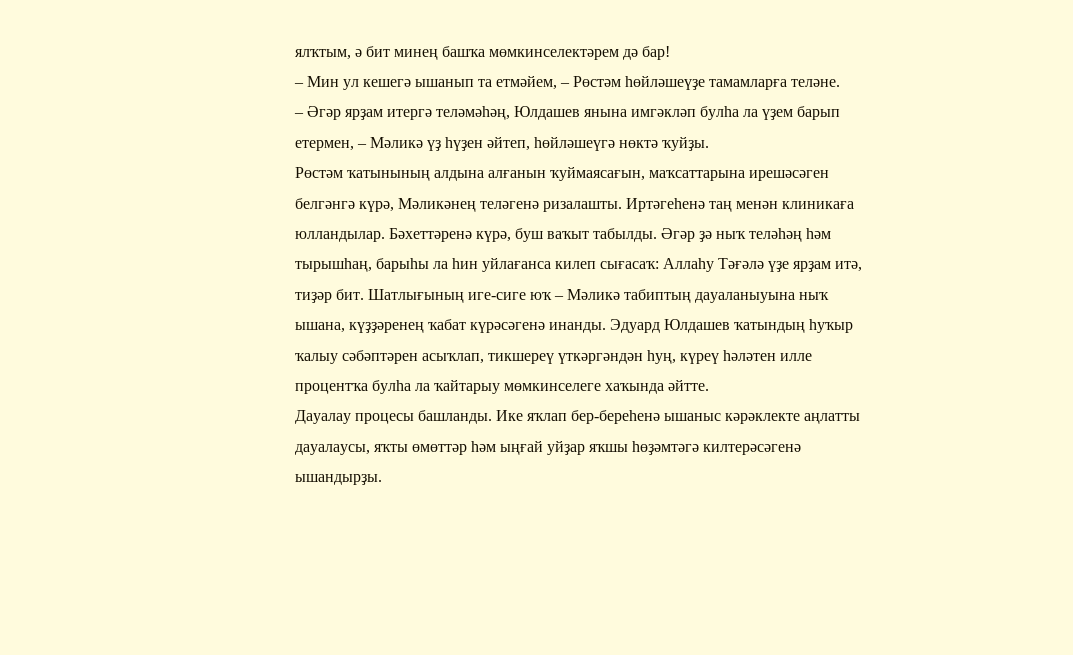ялҡтым, ә бит минең башҡа мөмкинселектәрем дә бар!
– Мин ул кешегә ышанып та етмәйем, – Рөстәм һөйләшеүҙе тамамларға теләне.
– Әгәр ярҙам итергә теләмәһәң, Юлдашев янына имгәкләп булһа ла үҙем барып етермен, – Мәликә үҙ һүҙен әйтеп, һөйләшеүгә нөктә ҡуйҙы.
Рөстәм ҡатынының алдына алғанын ҡуймаясағын, маҡсаттарына ирешәсәген белгәнгә күрә, Мәликәнең теләгенә ризалашты. Иртәгеһенә таң менән клиникаға юлландылар. Бәхеттәренә күрә, буш ваҡыт табылды. Әгәр ҙә ныҡ теләһәң һәм тырышһаң, барыһы ла һин уйлағанса килеп сығасаҡ: Аллаһу Тәғәлә үҙе ярҙам итә, тиҙәр бит. Шатлығының иге-сиге юҡ – Мәликә табиптың дауаланыуына ныҡ ышана, күҙҙәренең ҡабат күрәсәгенә инанды. Эдуард Юлдашев ҡатындың һуҡыр ҡалыу сәбәптәрен асыҡлап, тикшереү үткәргәндән һуң, күреү һәләтен илле процентҡа булһа ла ҡайтарыу мөмкинселеге хаҡында әйтте.
Дауалау процесы башланды. Ике яҡлап бер-береһенә ышаныс кәрәклекте аңлатты дауалаусы, яҡты өмөттәр һәм ыңғай уйҙар яҡшы һөҙәмтәгә килтерәсәгенә ышандырҙы.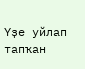Үҙе уйлап тапҡан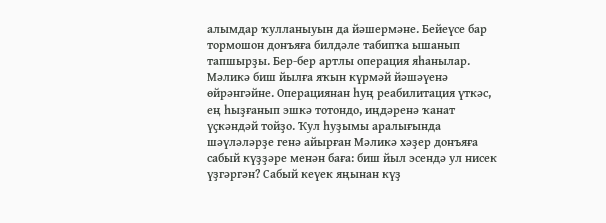алымдар ҡулланыуын да йәшермәне. Бейеүсе бар тормошон донъяға билдәле табипҡа ышанып тапшырҙы. Бер-бер артлы операция яһанылар.
Мәликә биш йылға яҡын күрмәй йәшәүенә өйрәнгәйне. Операциянан һуң реабилитация үткәс, ең һыҙғанып эшкә тотондо, иңдәренә ҡанат үҫкәндәй тойҙо. Ҡул һуҙымы аралығында шәүләләрҙе генә айырған Мәликә хәҙер донъяға сабый күҙҙәре менән баға: биш йыл эсендә ул нисек үҙгәргән? Сабый кеүек яңынан күҙ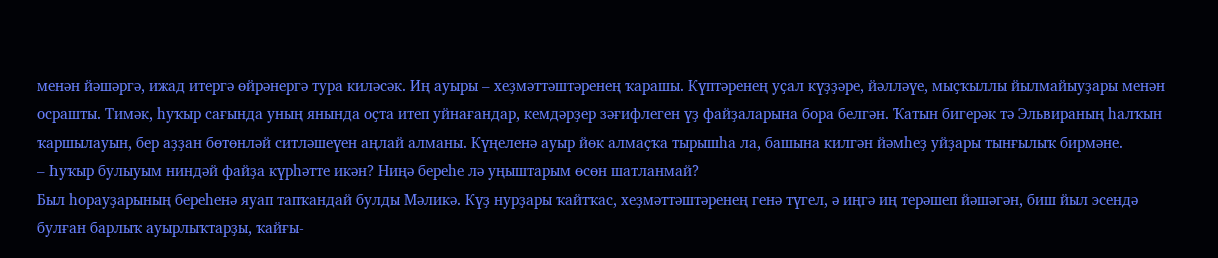менән йәшәргә, ижад итергә өйрәнергә тура киләсәк. Иң ауыры – хеҙмәттәштәренең ҡарашы. Күптәренең уҫал күҙҙәре, йәлләүе, мыҫҡыллы йылмайыуҙары менән осрашты. Тимәк, һуҡыр сағында уның янында оҫта итеп уйнағандар, кемдәрҙер зәғифлеген үҙ файҙаларына бора белгән. Ҡатын бигерәк тә Эльвираның һалҡын ҡаршылауын, бер аҙҙан бөтөнләй ситләшеүен аңлай алманы. Күңеленә ауыр йөк алмаҫҡа тырышһа ла, башына килгән йәмһеҙ уйҙары тынғылыҡ бирмәне.
– Һуҡыр булыуым ниндәй файҙа күрһәтте икән? Ниңә береһе лә уңыштарым өсөн шатланмай?
Был һорауҙарының береһенә яуап тапҡандай булды Мәликә. Күҙ нурҙары ҡайтҡас, хеҙмәттәштәренең генә түгел, ә иңгә иң терәшеп йәшәгән, биш йыл эсендә булған барлыҡ ауырлыҡтарҙы, ҡайғы-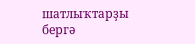шатлыҡтарҙы бергә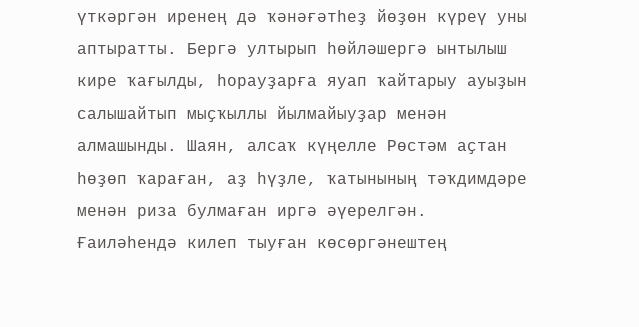үткәргән иренең дә ҡәнәғәтһеҙ йөҙөн күреү уны аптыратты. Бергә ултырып һөйләшергә ынтылыш кире ҡағылды, һорауҙарға яуап ҡайтарыу ауыҙын салышайтып мыҫҡыллы йылмайыуҙар менән алмашынды. Шаян, алсаҡ күңелле Рөстәм аҫтан һөҙөп ҡараған, аҙ һүҙле, ҡатынының тәҡдимдәре менән риза булмаған иргә әүерелгән. Ғаиләһендә килеп тыуған көсөргәнештең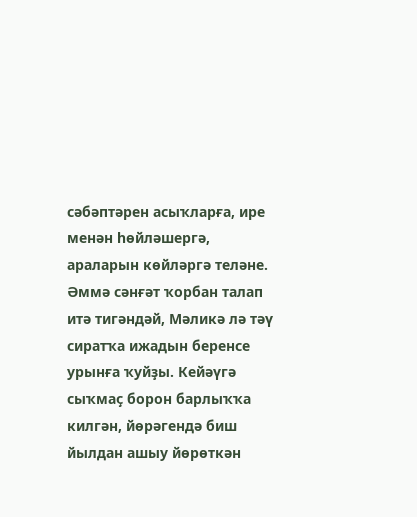сәбәптәрен асыҡларға, ире менән һөйләшергә, араларын көйләргә теләне. Әммә сәнғәт ҡорбан талап итә тигәндәй, Мәликә лә тәү сиратҡа ижадын беренсе урынға ҡуйҙы. Кейәүгә сыҡмаҫ борон барлыҡҡа килгән, йөрәгендә биш йылдан ашыу йөрөткән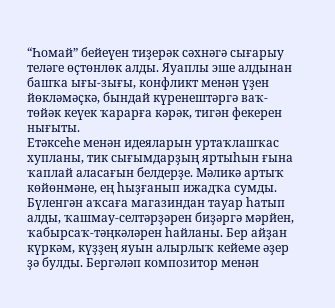“Һомай” бейеүен тиҙерәк сәхнәгә сығарыу теләге өҫтөнлөк алды. Яуаплы эше алдынан башҡа ығы-зығы, конфликт менән үҙен йөкләмәҫкә, бындай күренештәргә ваҡ-төйәк кеүек ҡарарға кәрәк, тигән фекерен нығыты.
Етәксеһе менән идеяларын уртаҡлашҡас хупланы, тик сығымдарҙың яртыһын ғына ҡаплай аласағын белдерҙе. Мәликә артыҡ көйөнмәне, ең һыҙғанып ижадҡа сумды. Бүленгән аҡсаға магазиндан тауар һатып алды, ҡашмау-селтәрҙәрен биҙәргә мәрйен, ҡабырсаҡ-тәңкәләрен һайланы. Бер айҙан күркәм, күҙҙең яуын алырлыҡ кейеме әҙер ҙә булды. Бергәләп композитор менән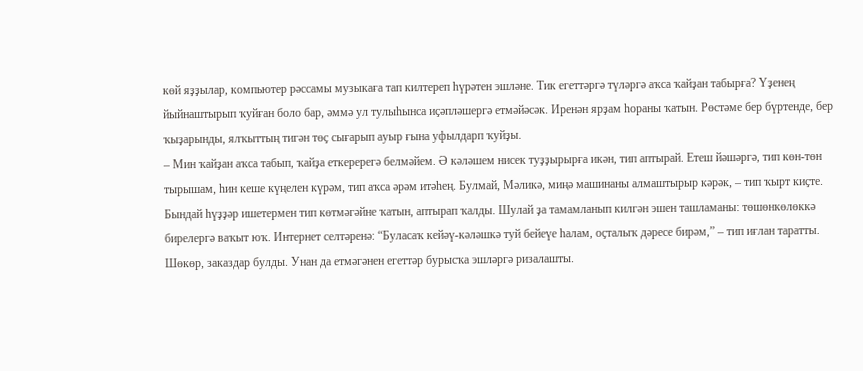көй яҙҙылар, компьютер рәссамы музыкаға тап килтереп һүрәтен эшләне. Тик егеттәргә түләргә аҡса ҡайҙан табырға? Үҙенең йыйнаштырып ҡуйған боло бар, әммә ул тулыһынса иҫәпләшергә етмәйәсәк. Иренән ярҙам һораны ҡатын. Рөстәме бер бүртенде, бер ҡыҙарынды, ялҡыттың тигән төҫ сығарып ауыр ғына уфылдарп ҡуйҙы.
– Мин ҡайҙан аҡса табып, ҡайҙа еткеререгә белмәйем. Ә кәләшем нисек туҙҙырырға икән, тип аптырай. Етеш йәшәргә, тип көн-төн тырышам, һин кеше күңелен күрәм, тип аҡса әрәм итәһең. Булмай, Мәликә, миңә машинаны алмаштырыр кәрәк, – тип ҡырт киҫте.
Бындай һүҙҙәр ишетермен тип көтмәгәйне ҡатын, аптырап ҡалды. Шулай ҙа тамамланып килгән эшен ташламаны: төшөнкөлөккә бирелергә ваҡыт юҡ. Интернет селтәренә: “Буласаҡ кейәү-кәләшкә туй бейеүе һалам, оҫталыҡ дәресе бирәм,” – тип иғлан таратты. Шөкөр, заказдар булды. Унан да етмәгәнен егеттәр бурысҡа эшләргә ризалашты.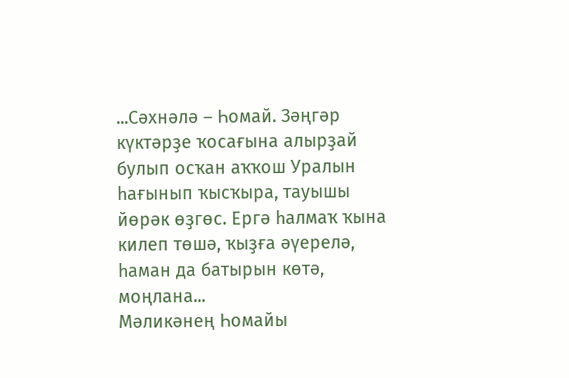...Сәхнәлә – Һомай. Зәңгәр күктәрҙе ҡосағына алырҙай булып осҡан аҡҡош Уралын һағынып ҡысҡыра, тауышы йөрәк өҙгөс. Ергә һалмаҡ ҡына килеп төшә, ҡыҙға әүерелә, һаман да батырын көтә, моңлана...
Мәликәнең Һомайы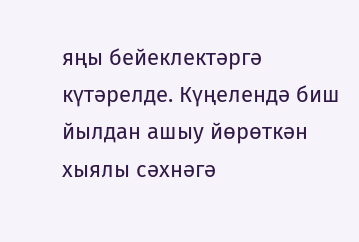яңы бейеклектәргә күтәрелде. Күңелендә биш йылдан ашыу йөрөткән хыялы сәхнәгә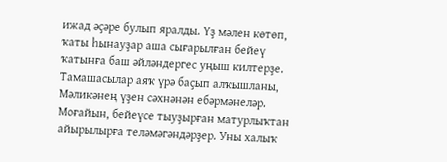ижад әҫәре булып яралды. Үҙ мәлен көтөп, ҡаты һынауҙар аша сығарылған бейеү ҡатынға баш әйләндергес уңыш килтерҙе. Тамашасылар аяҡ үрә баҫып алҡышланы, Мәликәнең үҙен сәхнәнән ебәрмәнеләр. Моғайын, бейеүсе тыуҙырған матурлыҡтан айырылырға теләмәгәндәрҙер. Уны халыҡ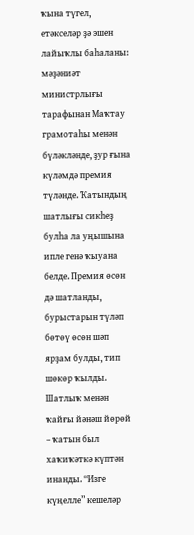ҡына түгел, етәкселәр ҙә эшен лайыҡлы баһаланы: мәҙәниәт министрлығы тарафынан Маҡтау грамотаһы менән бүләкләнде, ҙур ғына күләмдә премия түләнде. Ҡатындың шатлығы сикһеҙ булһа ла уңышына ипле генә ҡыуана белде. Премия өсөн дә шатланды, бурыстарын түләп бөтөү өсөн шәп ярҙам булды, тип шөкөр ҡылды.
Шатлыҡ менән ҡайғы йәнәш йөрөй – ҡатын был хаҡиҡәткә күптән инанды. “Изге күңелле” кешеләр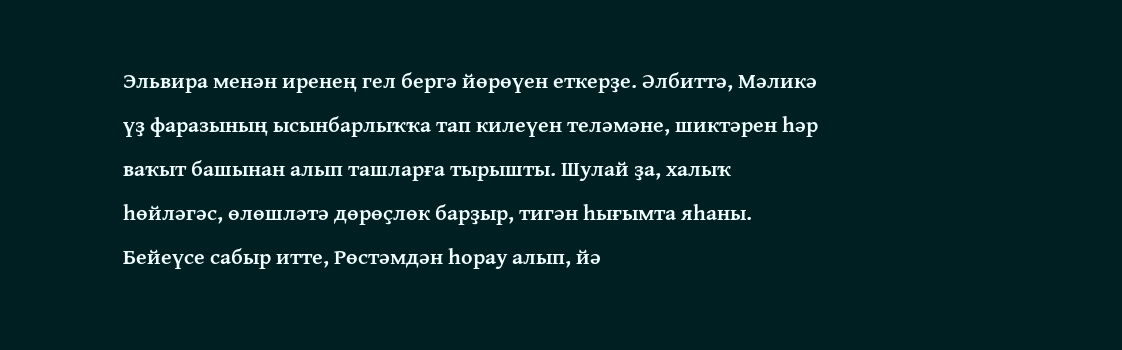Эльвира менән иренең гел бергә йөрөүен еткерҙе. Әлбиттә, Мәликә үҙ фаразының ысынбарлыҡҡа тап килеүен теләмәне, шиктәрен һәр ваҡыт башынан алып ташларға тырышты. Шулай ҙа, халыҡ һөйләгәс, өлөшләтә дөрөҫлөк барҙыр, тигән һығымта яһаны. Бейеүсе сабыр итте, Рөстәмдән һорау алып, йә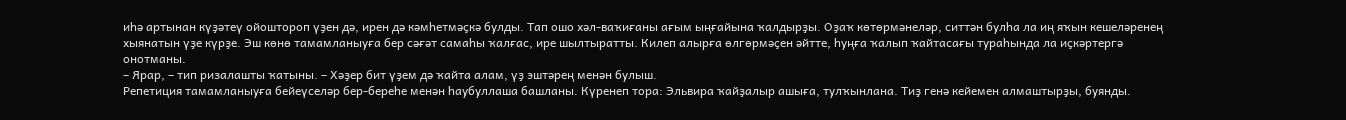иһә артынан күҙәтеү ойоштороп үҙен дә, ирен дә кәмһетмәҫкә булды. Тап ошо хәл-ваҡиғаны ағым ыңғайына ҡалдырҙы. Оҙаҡ көтөрмәнеләр, ситтән булһа ла иң яҡын кешеләренең хыянатын үҙе күрҙе. Эш көнө тамамланыуға бер сәғәт самаһы ҡалғас, ире шылтыратты. Килеп алырға өлгөрмәҫен әйтте, һуңға ҡалып ҡайтасағы тураһында ла иҫкәртергә онотманы.
– Ярар, – тип ризалашты ҡатыны. – Хәҙер бит үҙем дә ҡайта алам, үҙ эштәрең менән булыш.
Репетиция тамамланыуға бейеүселәр бер-береһе менән һаубуллаша башланы. Күренеп тора: Эльвира ҡайҙалыр ашыға, тулҡынлана. Тиҙ генә кейемен алмаштырҙы, буянды.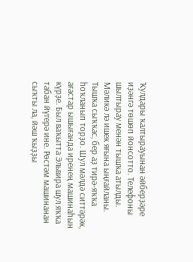Ҡулдары ҡалтырауынан әйберҙәре иҙәнгә төшөп йонсотто. Телефоны шылтырау менән тышҡа атылды. Мәликә лә ишек яғына ыңғайланы. Тышҡа сыҡҡас, бер аҙ тирә-яҡҡа һоҡланып торҙо. Шул мәлдә ситтәрәк, ағастар ышығанда иренең машинаһын күрҙе. Был ваҡытта Эльвира шул яҡҡа табан йүгерә ине. Рөстәм машинанан сыҡты ла, йәш ҡыҙҙы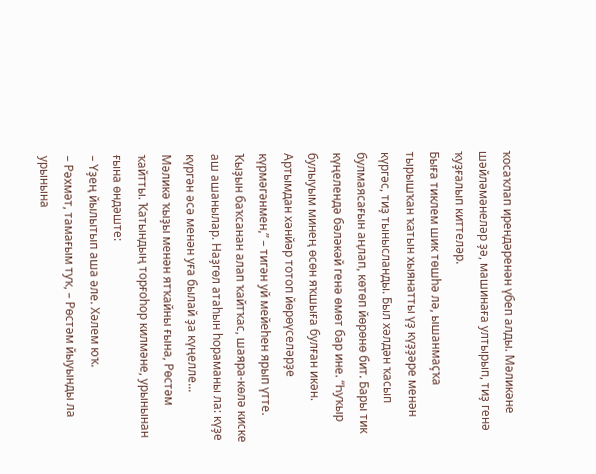ҡосаҡлап ирендәренән үбеп алды. Мәликәне шәйләмәнеләр ҙә, машинаға ултырып, тиҙ генә ҡуҙғалып киттеләр.
Быға тиклем шик төшһә лә, ышанмаҫҡа тырышҡан ҡатын хыянатты үҙ күҙҙәре менән күргәс, тиҙ тынысланды. Был хәлдән ҡасып булмаясағын аңлап, көтөп йөрөнө бит. Бары тик күңелендә бәләкәй генә өмөт бар ине. “Һуҡыр булыуым минең өсөн яҡшыға булған икән. Артымдан хәнйәр тотоп йөрөүселәрҙе күрмәгәнмен,” – тигән уй мейеһен ярып үтте.
Ҡыҙын баҡсанан алап ҡайтҡас, шаяра-көлә киске аш ашанылар. Наҙгөл атаһын һораманы ла: күҙе күргән әсә менән уға былай ҙа күңелле...
Мәликә ҡыҙы менән ятҡайны ғына, Рөстәм ҡайтты. Ҡатындың торғоһор килмәне, урынынан ғына өндәште:
– Үҙең йылытып аша әле. Хәлем юҡ.
– Рәхмәт, тамағым туҡ, – Рөстәм йыуынды ла урынына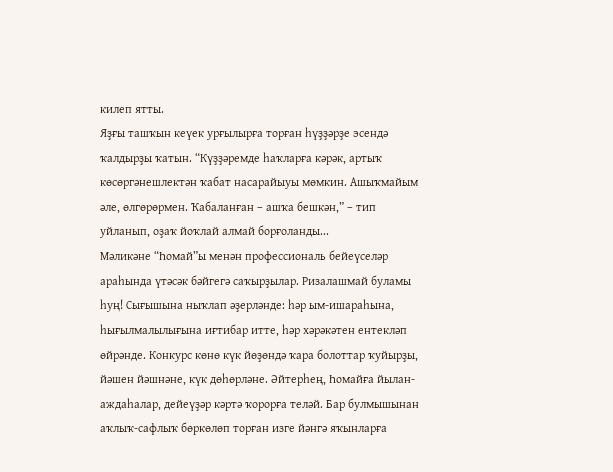килеп ятты.
Яҙғы ташҡын кеүек урғылырға торған һүҙҙәрҙе эсендә ҡалдырҙы ҡатын. “Күҙҙәремде һаҡларға кәрәк, артыҡ көсөргәнешлектән ҡабат насарайыуы мөмкин. Ашыҡмайым әле, өлгөрөрмен. Ҡабаланған – ашҡа бешкән,” – тип уйланып, оҙаҡ йоҡлай алмай борғоланды...
Мәликәне “Һомай”ы менән профессиональ бейеүселәр араһында үтәсәк бәйгегә саҡырҙылар. Ризалашмай буламы һуң! Сығышына ныҡлап әҙерләнде: һәр ым-ишараһына, һығылмалылығына иғтибар итте, һәр хәрәкәтен ентекләп өйрәнде. Конкурс көнө күк йөҙөндә ҡара болоттар ҡуйырҙы, йәшен йәшнәне, күк дөһөрләне. Әйтерһең, Һомайға йылан-аждаһалар, дейеүҙәр кәртә ҡорорға теләй. Бар булмышынан аҡлыҡ-сафлыҡ бөркөлөп торған изге йәнгә яҡынларға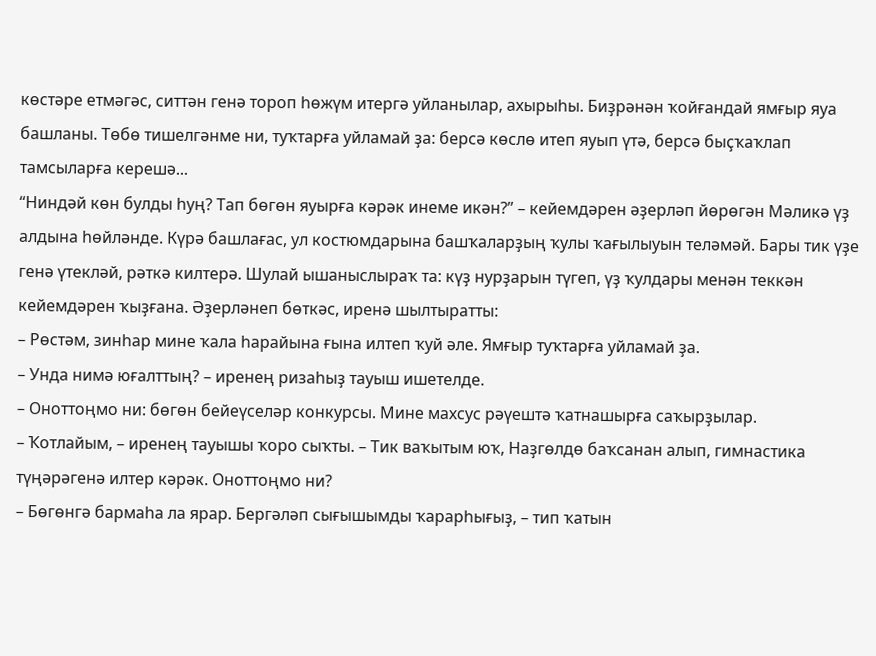көстәре етмәгәс, ситтән генә тороп һөжүм итергә уйланылар, ахырыһы. Биҙрәнән ҡойғандай ямғыр яуа башланы. Төбө тишелгәнме ни, туҡтарға уйламай ҙа: берсә көслө итеп яуып үтә, берсә быҫҡаҡлап тамсыларға керешә...
“Ниндәй көн булды һуң? Тап бөгөн яуырға кәрәк инеме икән?” – кейемдәрен әҙерләп йөрөгән Мәликә үҙ алдына һөйләнде. Күрә башлағас, ул костюмдарына башҡаларҙың ҡулы ҡағылыуын теләмәй. Бары тик үҙе генә үтекләй, рәткә килтерә. Шулай ышаныслыраҡ та: күҙ нурҙарын түгеп, үҙ ҡулдары менән теккән кейемдәрен ҡыҙғана. Әҙерләнеп бөткәс, иренә шылтыратты:
– Рөстәм, зинһар мине ҡала һарайына ғына илтеп ҡуй әле. Ямғыр туҡтарға уйламай ҙа.
– Унда нимә юғалттың? – иренең ризаһыҙ тауыш ишетелде.
– Оноттоңмо ни: бөгөн бейеүселәр конкурсы. Мине махсус рәүештә ҡатнашырға саҡырҙылар.
– Ҡотлайым, – иренең тауышы ҡоро сыҡты. – Тик ваҡытым юҡ, Наҙгөлдө баҡсанан алып, гимнастика түңәрәгенә илтер кәрәк. Оноттоңмо ни?
– Бөгөнгә бармаһа ла ярар. Бергәләп сығышымды ҡарарһығыҙ, – тип ҡатын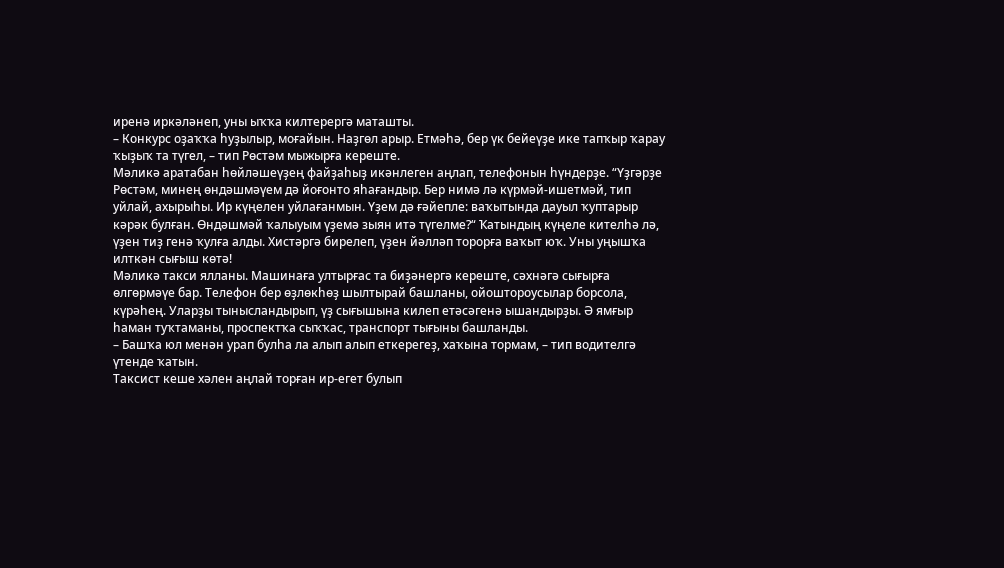иренә иркәләнеп, уны ыҡҡа килтерергә маташты.
– Конкурс оҙаҡҡа һуҙылыр, моғайын. Наҙгөл арыр. Етмәһә, бер үк бейеүҙе ике тапҡыр ҡарау ҡыҙыҡ та түгел, – тип Рөстәм мыжырға кереште.
Мәликә аратабан һөйләшеүҙең файҙаһыҙ икәнлеген аңлап, телефонын һүндерҙе. “Үҙгәрҙе Рөстәм, минең өндәшмәүем дә йоғонто яһағандыр. Бер нимә лә күрмәй-ишетмәй, тип уйлай, ахырыһы. Ир күңелен уйлағанмын. Үҙем дә ғәйепле: ваҡытында дауыл ҡуптарыр кәрәк булған. Өндәшмәй ҡалыуым үҙемә зыян итә түгелме?“ Ҡатындың күңеле кителһә лә, үҙен тиҙ генә ҡулға алды. Хистәргә бирелеп, үҙен йәлләп торорға ваҡыт юҡ. Уны уңышҡа илткән сығыш көтә!
Мәликә такси ялланы. Машинаға ултырғас та биҙәнергә кереште, сәхнәгә сығырға өлгөрмәүе бар. Телефон бер өҙлөкһөҙ шылтырай башланы, ойоштороусылар борсола, күрәһең. Уларҙы тынысландырып, үҙ сығышына килеп етәсәгенә ышандырҙы. Ә ямғыр һаман туҡтаманы, проспектҡа сыҡҡас, транспорт тығыны башланды.
– Башҡа юл менән урап булһа ла алып алып еткерегеҙ, хаҡына тормам, – тип водителгә үтенде ҡатын.
Таксист кеше хәлен аңлай торған ир-егет булып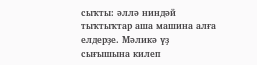сыҡты: әллә ниндәй тыҡтыҡтар аша машина алға елдерҙе. Мәликә үҙ сығышына килеп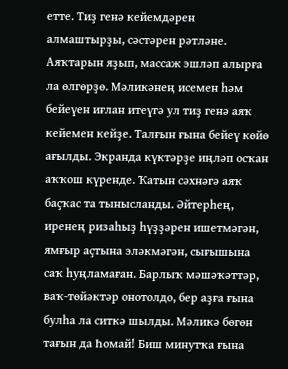етте. Тиҙ генә кейемдәрен алмаштырҙы, сәстәрен рәтләне. Аяҡтарын яҙып, массаж эшләп алырға ла өлгөрҙө. Мәликәнең исемен һәм бейеүен иғлан итеүгә ул тиҙ генә аяҡ кейемен кейҙе. Талғын ғына бейеү көйө ағылды. Экранда күктәрҙе иңләп осҡан аҡҡош күренде. Ҡатын сәхнәгә аяҡ баҫҡас та тынысланды. Әйтерһең, иренең ризаһыҙ һүҙҙәрен ишетмәгән, ямғыр аҫтына эләкмәгән, сығышына саҡ һуңламаған. Барлыҡ мәшәҡәттәр, ваҡ-төйәктәр онотолдо, бер аҙға ғына булһа ла ситкә шылды. Мәликә бөгөн тағын да Һомай! Биш минутҡа ғына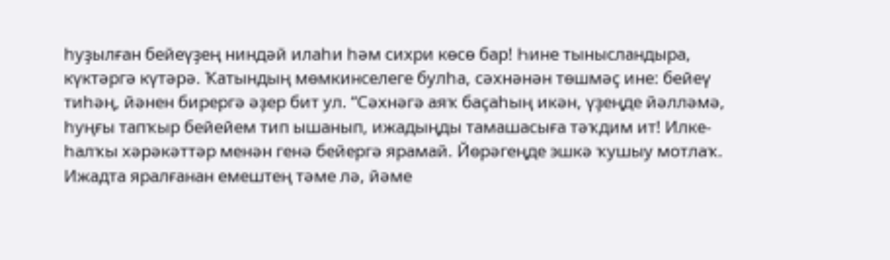һуҙылған бейеүҙең ниндәй илаһи һәм сихри көсө бар! Һине тынысландыра, күктәргә күтәрә. Ҡатындың мөмкинселеге булһа, сәхнәнән төшмәҫ ине: бейеү тиһәң, йәнен бирергә әҙер бит ул. “Сәхнәгә аяҡ баҫаһың икән, үҙеңде йәлләмә, һуңғы тапҡыр бейейем тип ышанып, ижадыңды тамашасыға тәҡдим ит! Илке-һалҡы хәрәкәттәр менән генә бейергә ярамай. Йөрәгеңде эшкә ҡушыу мотлаҡ. Ижадта яралғанан емештең тәме лә, йәме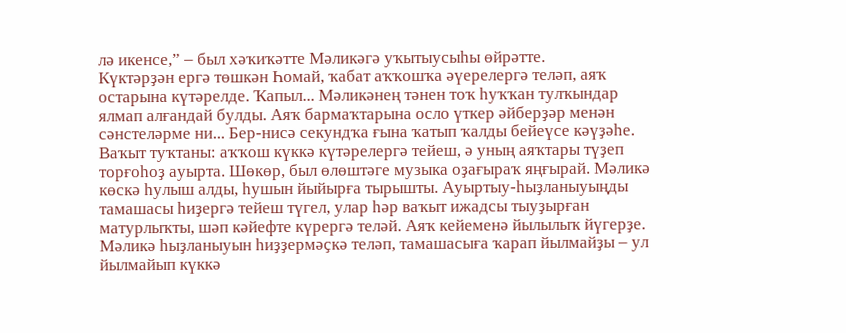лә икенсе,” – был хәҡиҡәтте Мәликәгә уҡытыусыһы өйрәтте.
Күктәрҙән ергә төшкән Һомай, ҡабат аҡҡошҡа әүерелергә теләп, аяҡ остарына күтәрелде. Ҡапыл... Мәликәнең тәнен тоҡ һуҡҡан тулҡындар ялмап алғандай булды. Аяҡ бармаҡтарына осло үткер әйберҙәр менән сәнстеләрме ни... Бер-нисә секундҡа ғына ҡатып ҡалды бейеүсе кәүҙәһе. Ваҡыт туҡтаны: аҡҡош күккә күтәрелергә тейеш, ә уның аяҡтары түҙеп торғоһоҙ ауырта. Шөкөр, был өлөштәге музыка оҙағыраҡ яңғырай. Мәликә көскә һулыш алды, һушын йыйырға тырышты. Ауыртыу-һыҙланыуыңды тамашасы һиҙергә тейеш түгел, улар һәр ваҡыт ижадсы тыуҙырған матурлыҡты, шәп кәйефте күрергә теләй. Аяҡ кейеменә йылылыҡ йүгерҙе. Мәликә һыҙланыуын һиҙҙермәҫкә теләп, тамашасыға ҡарап йылмайҙы – ул йылмайып күккә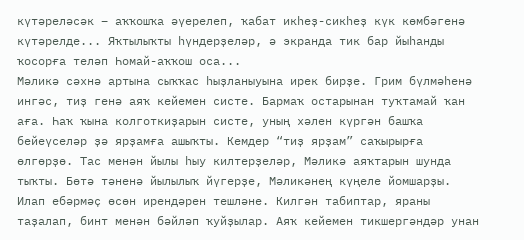күтәреләсәк – аҡҡошҡа әүерелеп, ҡабат икһеҙ-сикһеҙ күк көмбәгенә күтәрелде... Яҡтылыҡты һүндерҙеләр, ә экранда тик бар йыһанды ҡосорға теләп Һомай-аҡҡош оса...
Мәликә сәхнә артына сыҡҡас һыҙланыуына ирек бирҙе. Грим бүлмәһенә ингәс, тиҙ генә аяҡ кейемен систе. Бармаҡ остарынан туҡтамай ҡан аға. Һаҡ ҡына колготкиҙарын систе, уның хәлен күргән башҡа бейеүселәр ҙә ярҙамға ашыҡты. Кемдер “тиҙ ярҙам” саҡырырға өлгөрҙө. Тас менән йылы һыу килтерҙеләр, Мәликә аяҡтарын шунда тыҡты. Бөтә тәненә йылылыҡ йүгерҙе, Мәликәнең күңеле йомшарҙы. Илап ебәрмәҫ өсөн ирендәрен тешләне. Килгән табиптар, яраны таҙалап, бинт менән бәйләп ҡуйҙылар. Аяҡ кейемен тикшергәндәр унан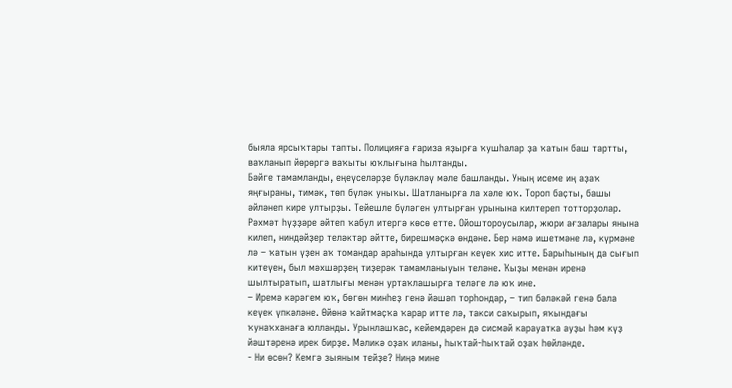быяла ярсыҡтары тапты. Полицияға ғариза яҙырға ҡушһалар ҙа ҡатын баш тартты, ваҡланып йөрөргә ваҡыты юҡлығына һылтанды.
Бәйге тамамланды, еңеүселәрҙе бүләкләү мәле башланды. Уның исеме иң аҙаҡ яңғыраны, тимәк, төп бүләк уныҡы. Шатланырға ла хәле юҡ. Тороп баҫты, башы әйләнеп кире ултырҙы. Тейешле бүләген ултырған урынына килтереп тотторҙолар. Рәхмәт һүҙҙәре әйтеп ҡабул итергә көсө етте. Ойоштороусылар, жюри ағзалары янына килеп, ниндәйҙер теләктәр әйтте, бирешмәҫкә өндәне. Бер нәмә ишетмәне лә, күрмәне лә – ҡатын үҙен аҡ томандар араһында ултырған кеүек хис итте. Барыһының да сығып китеүен, был мәхшәрҙең тиҙерәк тамамланыуын теләне. Ҡыҙы менән иренә шылтыратып, шатлығы менән уртаҡлашырға теләге лә юҡ ине.
– Иремә кәрәгем юҡ, бөгөн минһеҙ генә йәшәп торһондар, – тип бәләкәй генә бала кеүек үпкәләне. Өйөнә ҡайтмаҫҡа ҡарар итте лә, такси саҡырып, яҡындағы ҡунаҡханаға юлланды. Урынлашҡас, кейемдәрен дә сисмәй карауатка ауҙы һәм күҙ йәштәренә ирек бирҙе. Мәликә оҙаҡ иланы, һыҡтай-һыҡтай оҙаҡ һөйләнде.
- Ни өсөн? Кемгә зыяным тейҙе? Ниңә мине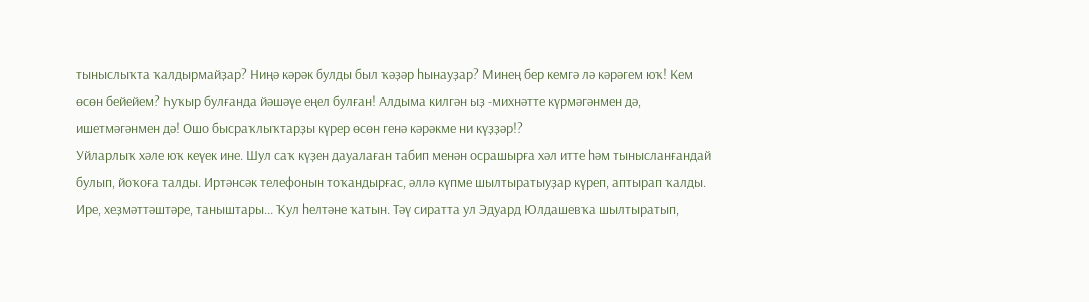тыныслыҡта ҡалдырмайҙар? Ниңә кәрәк булды был ҡәҙәр һынауҙар? Минең бер кемгә лә кәрәгем юҡ! Кем өсөн бейейем? Һуҡыр булғанда йәшәүе еңел булған! Алдыма килгән ыҙ -михнәтте күрмәгәнмен дә, ишетмәгәнмен дә! Ошо бысраҡлыҡтарҙы күрер өсөн генә кәрәкме ни күҙҙәр!?
Уйларлыҡ хәле юҡ кеүек ине. Шул саҡ күҙен дауалаған табип менән осрашырға хәл итте һәм тынысланғандай булып, йоҡоға талды. Иртәнсәк телефонын тоҡандырғас, әллә күпме шылтыратыуҙар күреп, аптырап ҡалды. Ире, хеҙмәттәштәре, таныштары... Ҡул һелтәне ҡатын. Тәү сиратта ул Эдуард Юлдашевҡа шылтыратып,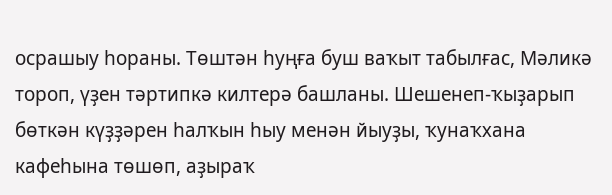осрашыу һораны. Төштән һуңға буш ваҡыт табылғас, Мәликә тороп, үҙен тәртипкә килтерә башланы. Шешенеп-ҡыҙарып бөткән күҙҙәрен һалҡын һыу менән йыуҙы, ҡунаҡхана кафеһына төшөп, аҙыраҡ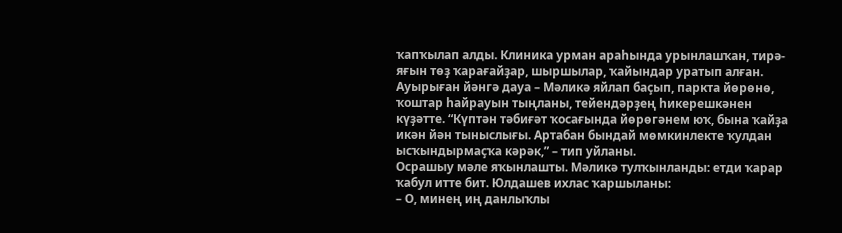ҡапҡылап алды. Клиника урман араһында урынлашҡан, тирә-яғын төҙ ҡарағайҙар, шыршылар, ҡайындар уратып алған. Ауырыған йәнгә дауа – Мәликә яйлап баҫып, паркта йөрөнө, ҡоштар һайрауын тыңланы, тейендәрҙең һикерешкәнен күҙәтте. “Күптән тәбиғәт ҡосағында йөрөгәнем юҡ, бына ҡайҙа икән йән тыныслығы. Артабан бындай мөмкинлекте ҡулдан ысҡындырмаҫҡа кәрәк,” – тип уйланы.
Осрашыу мәле яҡынлашты. Мәликә тулҡынланды: етди ҡарар ҡабул итте бит. Юлдашев ихлас ҡаршыланы:
– О, минең иң данлыҡлы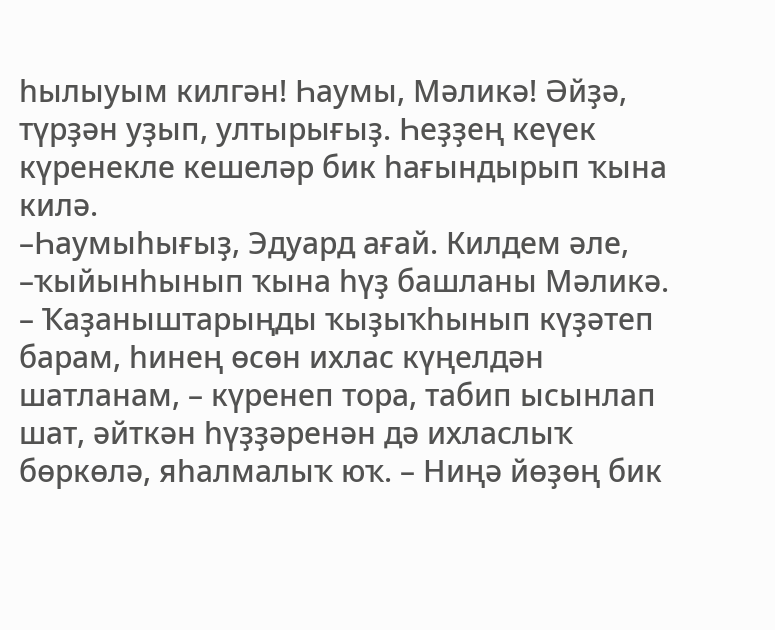һылыуым килгән! Һаумы, Мәликә! Әйҙә, түрҙән уҙып, ултырығыҙ. Һеҙҙең кеүек күренекле кешеләр бик һағындырып ҡына килә.
–Һаумыһығыҙ, Эдуард ағай. Килдем әле, –ҡыйынһынып ҡына һүҙ башланы Мәликә.
– Ҡаҙаныштарыңды ҡыҙыҡһынып күҙәтеп барам, һинең өсөн ихлас күңелдән шатланам, – күренеп тора, табип ысынлап шат, әйткән һүҙҙәренән дә ихласлыҡ бөркөлә, яһалмалыҡ юҡ. – Ниңә йөҙөң бик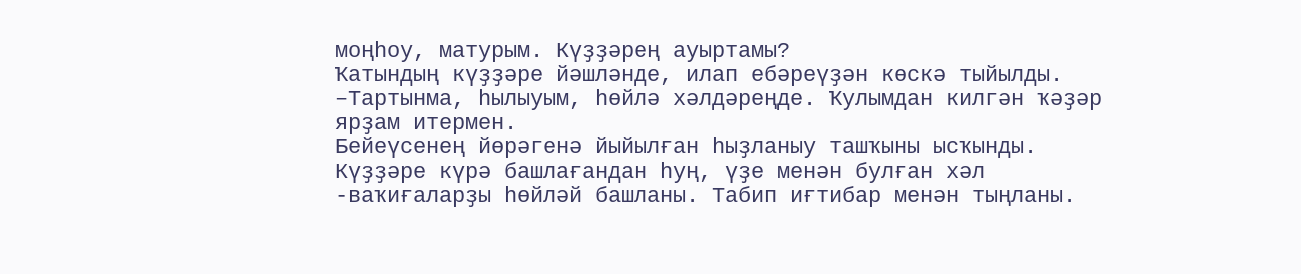моңһоу, матурым. Күҙҙәрең ауыртамы?
Ҡатындың күҙҙәре йәшләнде, илап ебәреүҙән көскә тыйылды.
–Тартынма, һылыуым, һөйлә хәлдәреңде. Ҡулымдан килгән ҡәҙәр ярҙам итермен.
Бейеүсенең йөрәгенә йыйылған һыҙланыу ташҡыны ысҡынды. Күҙҙәре күрә башлағандан һуң, үҙе менән булған хәл -ваҡиғаларҙы һөйләй башланы. Табип иғтибар менән тыңланы.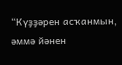“Күҙҙәрен асҡанмын, әммә йәнен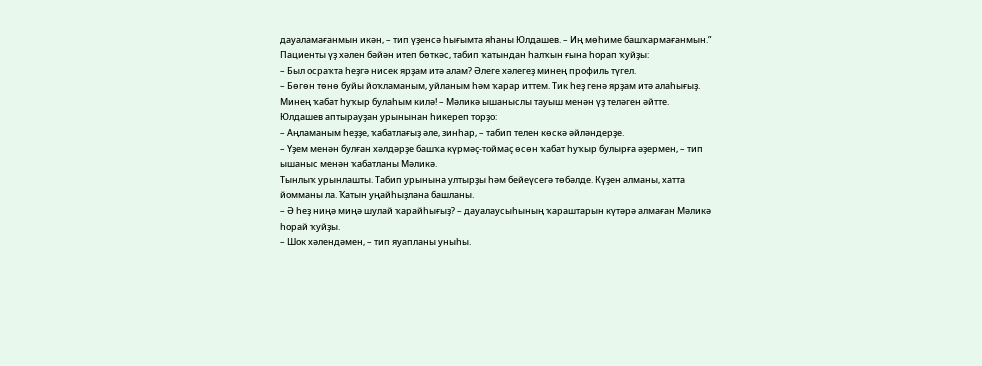дауаламағанмын икән, – тип үҙенсә һығымта яһаны Юлдашев. – Иң мөһиме башҡармағанмын.” Пациенты үҙ хәлен бәйән итеп бөткәс, табип ҡатындан һалҡын ғына һорап ҡуйҙы:
– Был осраҡта һеҙгә нисек ярҙам итә алам? Әлеге хәлегеҙ минең профиль түгел.
– Бөгөн төнө буйы йоҡламаным, уйланым һәм ҡарар иттем. Тик һеҙ генә ярҙам итә алаһығыҙ. Минең ҡабат һуҡыр булаһым килә! – Мәликә ышаныслы тауыш менән үҙ теләген әйтте.
Юлдашев аптырауҙан урынынан һикереп торҙо:
– Аңламаным һеҙҙе, ҡабатлағыҙ әле, зинһар, – табип телен көскә әйләндерҙе.
– Үҙем менән булған хәлдәрҙе башҡа күрмәҫ-тоймаҫ өсөн ҡабат һуҡыр булырға әҙермен, – тип ышаныс менән ҡабатланы Мәликә.
Тынлыҡ урынлашты. Табип урынына ултырҙы һәм бейеүсегә төбәлде. Күҙен алманы, хатта йомманы ла. Ҡатын уңайһыҙлана башланы.
– Ә һеҙ ниңә миңә шулай ҡарайһығыҙ? – дауалаусыһының ҡараштарын күтәрә алмаған Мәликә һорай ҡуйҙы.
– Шок хәлендәмен, – тип яуапланы уныһы.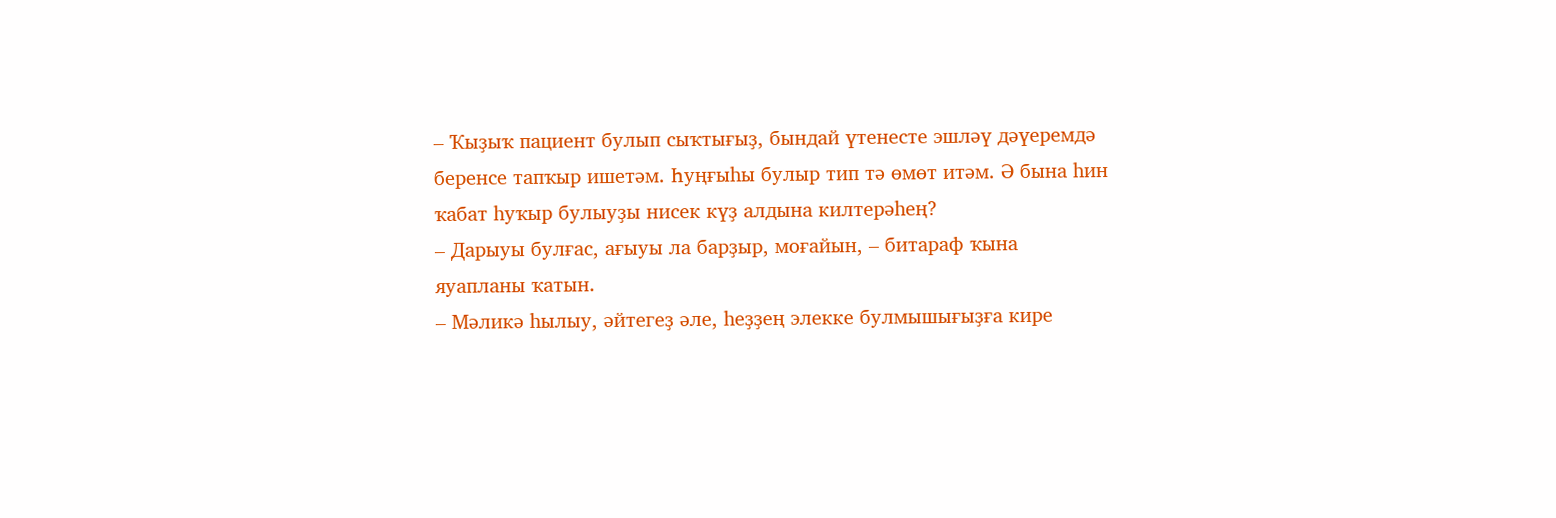– Ҡыҙыҡ пациент булып сыҡтығыҙ, бындай үтенесте эшләү дәүеремдә беренсе тапҡыр ишетәм. Һуңғыһы булыр тип тә өмөт итәм. Ә бына һин ҡабат һуҡыр булыуҙы нисек күҙ алдына килтерәһең?
– Дарыуы булғас, ағыуы ла барҙыр, моғайын, – битараф ҡына яуапланы ҡатын.
– Мәликә һылыу, әйтегеҙ әле, һеҙҙең элекке булмышығыҙға кире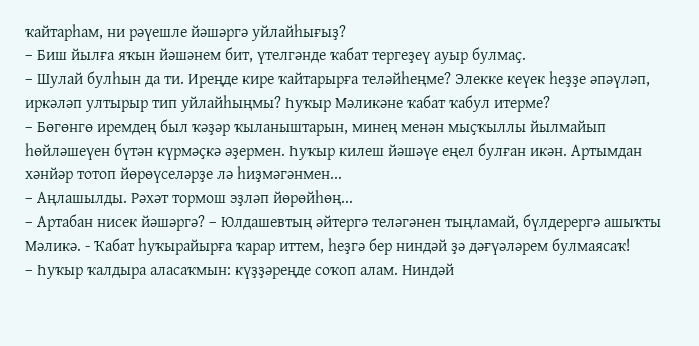ҡайтарһам, ни рәүешле йәшәргә уйлайһығыҙ?
– Биш йылға яҡын йәшәнем бит, үтелгәнде ҡабат тергеҙеү ауыр булмаҫ.
– Шулай булһын да ти. Иреңде кире ҡайтарырға теләйһеңме? Элекке кеүек һеҙҙе әпәүләп, иркәләп ултырыр тип уйлайһыңмы? Һуҡыр Мәликәне ҡабат ҡабул итерме?
– Бөгөнгө иремдең был ҡәҙәр ҡыланыштарын, минең менән мыҫҡыллы йылмайып һөйләшеүен бүтән күрмәҫкә әҙермен. Һуҡыр килеш йәшәүе еңел булған икән. Артымдан хәнйәр тотоп йөрөүселәрҙе лә һиҙмәгәнмен...
– Аңлашылды. Рәхәт тормош эҙләп йөрөйһөң...
– Артабан нисек йәшәргә? – Юлдашевтың әйтергә теләгәнен тыңламай, бүлдерергә ашыҡты Мәликә. - Ҡабат һуҡырайырға ҡарар иттем, һеҙгә бер ниндәй ҙә дәғүәләрем булмаясаҡ!
– Һуҡыр ҡалдыра аласаҡмын: күҙҙәреңде соҡоп алам. Ниндәй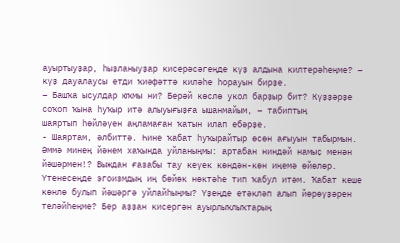ауыртыуҙар, һыҙланыуҙар кисерәсәгеңде күҙ алдына килтерәһеңме? – күҙ дауалаусы етди ҡиәфәттә киләһе һорауын бирҙе.
– Башҡа ысулдар юҡмы ни? Берәй көслө укол барҙыр бит? Күҙҙәрҙе соҡоп ҡына һуҡыр итә алыуығыҙға ышанмайым, – табиптың
шаяртып һөйләүен аңламаған ҡатын илап ебәрҙе.
- Шаяртам, әлбиттә. Һине ҡабат һуҡырайтыр өсөн ағыуын табырмын. Әммә минең йәнем хаҡында уйланыңмы: артабан ниндәй намыҫ менән йәшәрмен!? Выждан ғазабы тау кеүек көндән-көн иңемә өйөлөр. Үтенесеңде эгоизмдың иң бөйөк нөктәһе тип ҡабул итәм. Ҡабат кеше көнлө булып йәшәргә уйлайһыңмы? Үҙеңде етәкләп алып йөрөүҙәрен теләйһеңме? Бер аҙҙан кисергән ауырлыҡлыҡтарың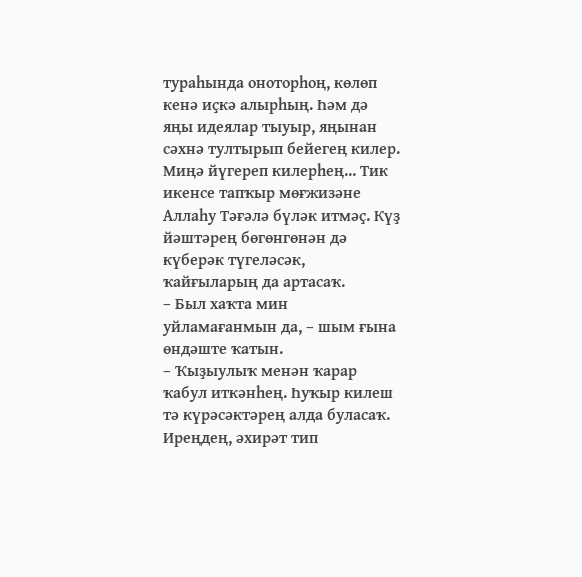тураһында оноторһоң, көлөп кенә иҫкә алырһың. Һәм дә яңы идеялар тыуыр, яңынан сәхнә тултырып бейегең килер. Миңә йүгереп килерһең... Тик икенсе тапҡыр мөғжизәне Аллаһу Тәғәлә бүләк итмәҫ. Күҙ йәштәрең бөгөнгөнән дә күберәк түгеләсәк, ҡайғыларың да артасаҡ.
– Был хаҡта мин уйламағанмын да, – шым ғына өндәште ҡатын.
– Ҡыҙыулыҡ менән ҡарар ҡабул иткәнһең. Һуҡыр килеш тә күрәсәктәрең алда буласаҡ. Иреңдең, әхирәт тип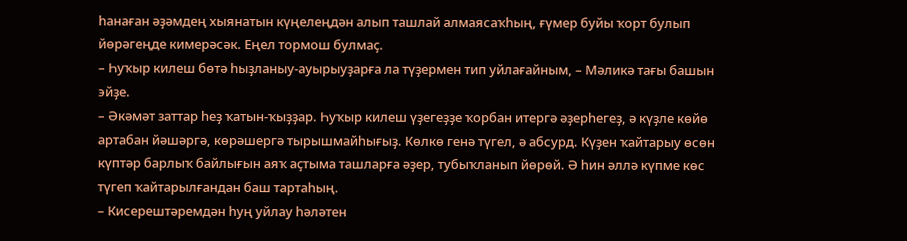һанаған әҙәмдең хыянатын күңелеңдән алып ташлай алмаясаҡһың, ғүмер буйы ҡорт булып йөрәгеңде кимерәсәк. Еңел тормош булмаҫ.
– Һуҡыр килеш бөтә һыҙланыу-ауырыуҙарға ла түҙермен тип уйлағайным, – Мәликә тағы башын эйҙе.
– Әкәмәт заттар һеҙ ҡатын-ҡыҙҙар. Һуҡыр килеш үҙегеҙҙе ҡорбан итергә әҙерһегеҙ, ә күҙле көйө артабан йәшәргә, көрәшергә тырышмайһығыҙ. Көлкө генә түгел, ә абсурд. Күҙен ҡайтарыу өсөн күптәр барлыҡ байлығын аяҡ аҫтыма ташларға әҙер, тубыҡланып йөрөй. Ә һин әллә күпме көс түгеп ҡайтарылғандан баш тартаһың.
– Кисерештәремдән һуң уйлау һәләтен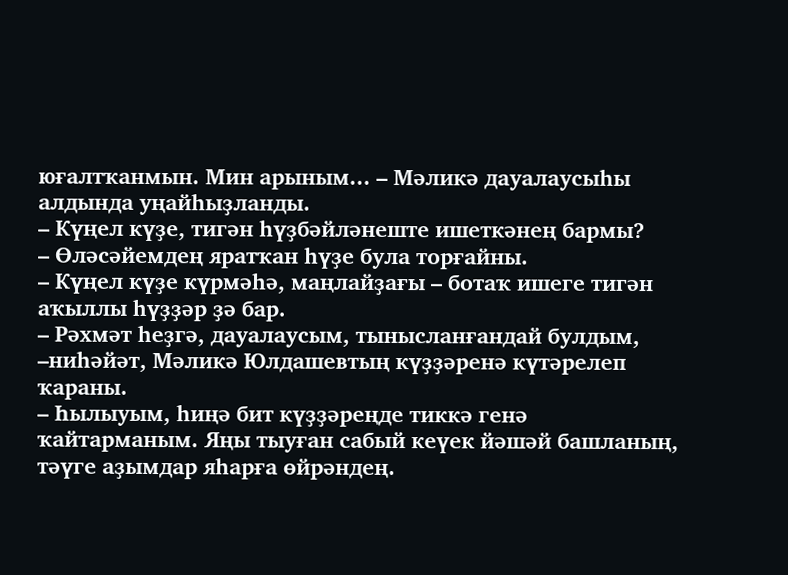юғалтҡанмын. Мин арыным... – Мәликә дауалаусыһы алдында уңайһыҙланды.
– Күңел күҙе, тигән һүҙбәйләнеште ишеткәнең бармы?
– Өләсәйемдең яратҡан һүҙе була торғайны.
– Күңел күҙе күрмәһә, маңлайҙағы – ботаҡ ишеге тигән аҡыллы һүҙҙәр ҙә бар.
– Рәхмәт һеҙгә, дауалаусым, тынысланғандай булдым, –ниһәйәт, Мәликә Юлдашевтың күҙҙәренә күтәрелеп ҡараны.
– Һылыуым, һиңә бит күҙҙәреңде тиккә генә ҡайтарманым. Яңы тыуған сабый кеүек йәшәй башланың, тәүге аҙымдар яһарға өйрәндең.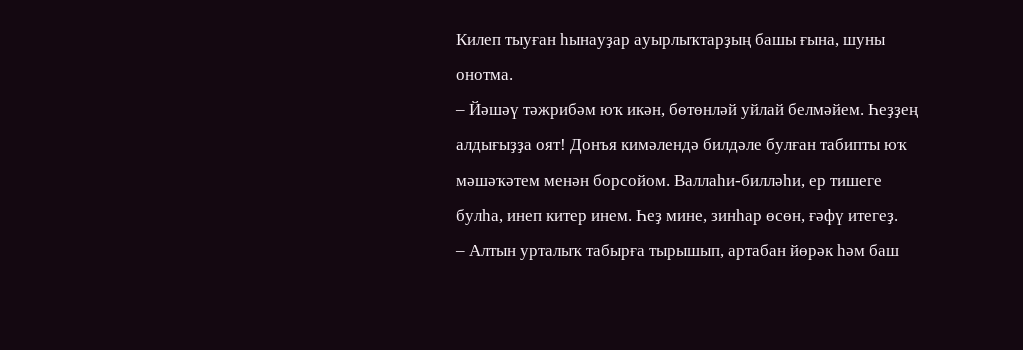Килеп тыуған һынауҙар ауырлыҡтарҙың башы ғына, шуны онотма.
– Йәшәү тәжрибәм юҡ икән, бөтөнләй уйлай белмәйем. Һеҙҙең алдығыҙҙа оят! Донъя кимәлендә билдәле булған табипты юҡ мәшәҡәтем менән борсойом. Валлаһи-билләһи, ер тишеге булһа, инеп китер инем. Һеҙ мине, зинһар өсөн, ғәфү итегеҙ.
– Алтын урталыҡ табырға тырышып, артабан йөрәк һәм баш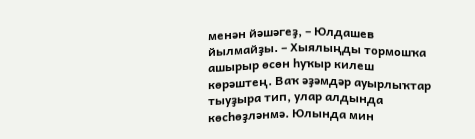менән йәшәгеҙ, – Юлдашев йылмайҙы. – Хыялыңды тормошҡа ашырыр өсөн һуҡыр килеш көрәштең. Ваҡ әҙәмдәр ауырлыҡтар тыуҙыра тип, улар алдында көсһөҙләнмә. Юлында мин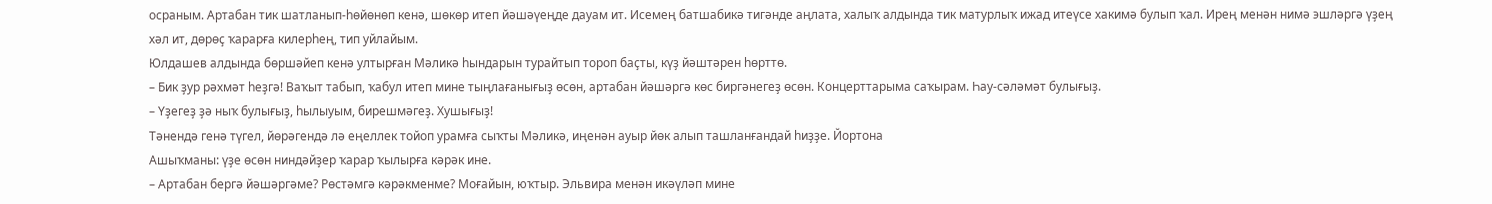осраным. Артабан тик шатланып-һөйөнөп кенә, шөкөр итеп йәшәүеңде дауам ит. Исемең батшабикә тигәнде аңлата, халыҡ алдында тик матурлыҡ ижад итеүсе хакимә булып ҡал. Ирең менән нимә эшләргә үҙең хәл ит, дөрөҫ ҡарарға килерһең, тип уйлайым.
Юлдашев алдында бөршәйеп кенә ултырған Мәликә һындарын турайтып тороп баҫты, күҙ йәштәрен һөрттө.
– Бик ҙур рәхмәт һеҙгә! Ваҡыт табып, ҡабул итеп мине тыңлағанығыҙ өсөн, артабан йәшәргә көс биргәнегеҙ өсөн. Концерттарыма саҡырам. Һау-сәләмәт булығыҙ.
– Үҙегеҙ ҙә ныҡ булығыҙ, һылыуым, бирешмәгеҙ. Хушығыҙ!
Тәнендә генә түгел, йөрәгендә лә еңеллек тойоп урамға сыҡты Мәликә, иңенән ауыр йөк алып ташланғандай һиҙҙе. Йортона
Ашыҡманы: үҙе өсөн ниндәйҙер ҡарар ҡылырға кәрәк ине.
– Артабан бергә йәшәргәме? Рөстәмгә кәрәкменме? Моғайын, юҡтыр. Эльвира менән икәүләп мине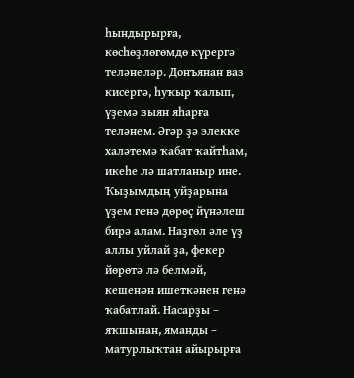һындырырға, көсһөҙлөгөмдө күрергә теләнеләр. Донъянан ваз кисергә, һуҡыр ҡалып, үҙемә зыян яһарға теләнем. Әгәр ҙә элекке халәтемә ҡабат ҡайтһам, икеһе лә шатланыр ине. Ҡыҙымдың уйҙарына үҙем генә дөрөҫ йүнәлеш бирә алам. Наҙгөл әле үҙ аллы уйлай ҙа, фекер йөрөтә лә белмәй, кешенән ишеткәнен генә ҡабатлай. Насарҙы – яҡшынан, яманды – матурлыҡтан айырырға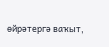өйрәтергә ваҡыт,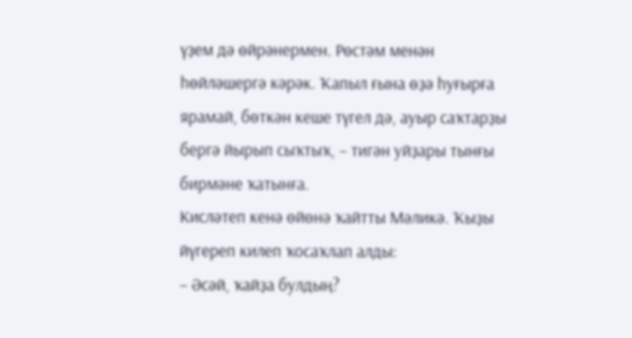үҙем дә өйрәнермен. Рөстәм менән һөйләшергә кәрәк. Ҡапыл ғына өҙә һуғырға ярамай, бөткән кеше түгел дә, ауыр саҡтарҙы бергә йырып сыҡтыҡ, – тигән уйҙары тынғы бирмәне ҡатынға.
Кисләтеп кенә өйөнә ҡайтты Мәликә. Ҡыҙы йүгереп килеп ҡосаҡлап алды:
– Әсәй, ҡайҙа булдың?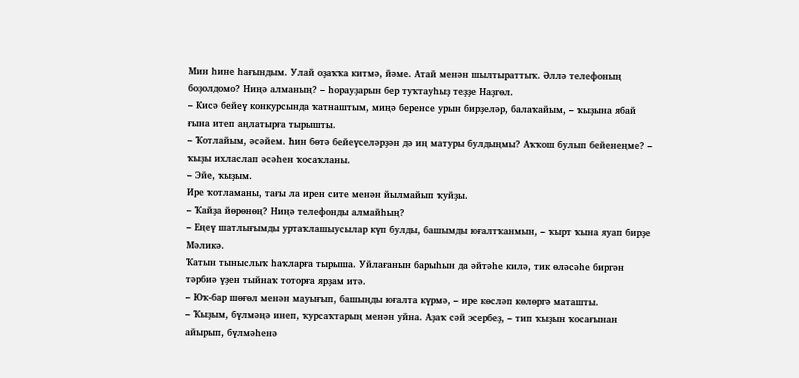Мин һине һағындым. Улай оҙаҡҡа китмә, йәме. Атай менән шылтыраттыҡ. Әллә телефоның боҙолдомо? Ниңә алманың? – һорауҙарын бер туҡтауһыҙ теҙҙе Наҙгөл.
– Кисә бейеү конкурсында ҡатнаштым, миңә беренсе урын бирҙеләр, балаҡайым, – ҡыҙына ябай ғына итеп аңлатырға тырышты.
– Ҡотлайым, әсәйем. Һин бөтә бейеүселәрҙән дә иң матуры булдыңмы? Аҡҡош булып бейенеңме? – ҡыҙы ихласлап әсәһен ҡосаҡланы.
– Эйе, ҡыҙым.
Ире ҡотламаны, тағы ла ирен сите менән йылмайып ҡуйҙы.
– Ҡайҙа йөрөнөң? Ниңә телефонды алмайһың?
– Еңеү шатлығымды уртаҡлашыусылар күп булды, башымды юғалтҡанмын, – ҡырт ҡына яуап бирҙе Мәликә.
Ҡатын тыныслыҡ һаҡларға тырыша. Уйлағанын барыһын да әйтәһе килә, тик өләсәһе биргән тәрбиә үҙен тыйнаҡ тоторға ярҙам итә.
– Юҡ-бар шөғөл менән мауығып, башыңды юғалта күрмә, – ире көсләп көлөргә маташты.
– Ҡыҙым, бүлмәңә инеп, ҡурсаҡтарың менән уйна. Аҙаҡ сәй эсербеҙ, – тип ҡыҙын ҡосағынан айырып, бүлмәһенә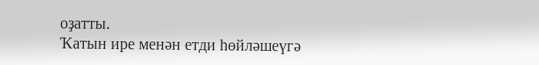оҙатты.
Ҡатын ире менән етди һөйләшеүгә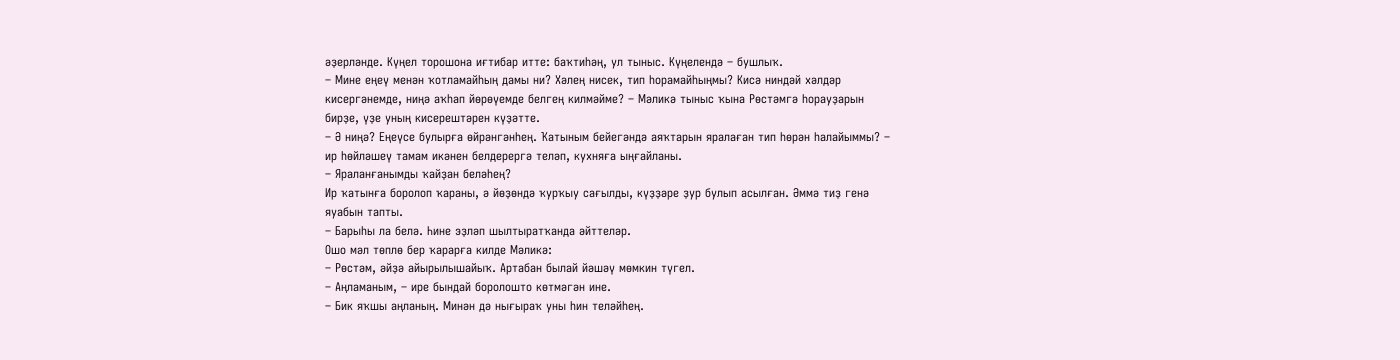әҙерләнде. Күңел торошона иғтибар итте: баҡтиһәң, ул тыныс. Күңелендә – бушлыҡ.
– Мине еңеү менән ҡотламайһың дамы ни? Хәлең нисек, тип һорамайһыңмы? Кисә ниндәй хәлдәр кисергәнемде, ниңә аҡһап йөрөүемде белгең килмәйме? – Мәликә тыныс ҡына Рөстәмгә һорауҙарын бирҙе, үҙе уның кисерештәрен күҙәтте.
– Ә ниңә? Еңеүсе булырға өйрәнгәнһең. Ҡатыным бейегәндә аяҡтарын яралаған тип һөрән һалайыммы? – ир һөйләшеү тамам икәнен белдерергә теләп, кухняға ыңғайланы.
– Яраланғанымды ҡайҙан беләһең?
Ир ҡатынға боролоп ҡараны, ә йөҙөндә ҡурҡыу сағылды, күҙҙәре ҙур булып асылған. Әммә тиҙ генә яуабын тапты.
– Барыһы ла белә. Һине эҙләп шылтыратҡанда әйттеләр.
Ошо мәл төплө бер ҡарарға килде Мәликә:
– Рөстәм, әйҙә айырылышайыҡ. Артабан былай йәшәү мөмкин түгел.
– Аңламаным, – ире бындай боролошто көтмәгән ине.
– Бик яҡшы аңланың. Минән дә нығыраҡ уны һин теләйһең.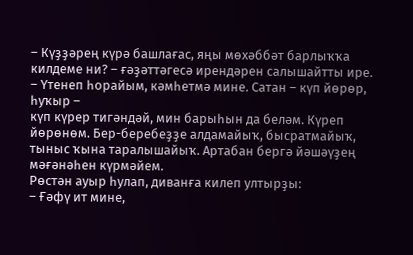– Күҙҙәрең күрә башлағас, яңы мөхәббәт барлыҡҡа килдеме ни? – ғәҙәттәгесә ирендәрен салышайтты ире.
– Үтенеп һорайым, кәмһетмә мине. Сатан – күп йөрөр, һуҡыр –
күп күрер тигәндәй, мин барыһын да беләм. Күреп йөрөнөм. Бер-беребеҙҙе алдамайыҡ, бысратмайыҡ, тыныс ҡына таралышайыҡ. Артабан бергә йәшәүҙең мәғәнәһен күрмәйем.
Рөстән ауыр һулап, диванға килеп ултырҙы:
– Ғәфү ит мине,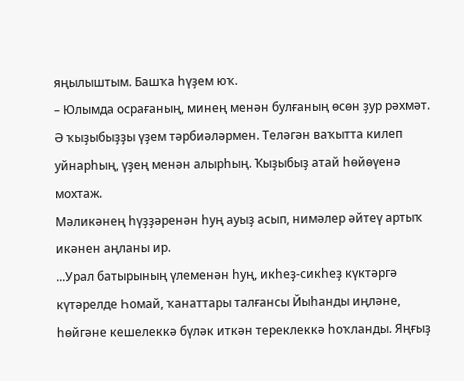яңылыштым. Башҡа һүҙем юҡ.
– Юлымда осрағаның, минең менән булғаның өсөн ҙур рәхмәт. Ә ҡыҙыбыҙҙы үҙем тәрбиәләрмен. Теләгән ваҡытта килеп уйнарһың, үҙең менән алырһың. Ҡыҙыбыҙ атай һөйөүенә мохтаж.
Мәликәнең һүҙҙәренән һуң ауыҙ асып, нимәлер әйтеү артыҡ икәнен аңланы ир.
...Урал батырының үлеменән һуң, икһеҙ-сикһеҙ күктәргә күтәрелде Һомай, ҡанаттары талғансы Йыһанды иңләне, һөйгәне кешелеккә бүләк иткән тереклеккә һоҡланды. Яңғыҙ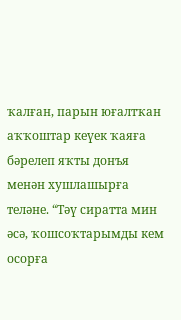ҡалған, парын юғалтҡан аҡҡоштар кеүек ҡаяға бәрелеп яҡты донъя менән хушлашырға теләне. “Тәү сиратта мин әсә, ҡошсоҡтарымды кем осорға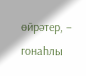өйрәтер, – гонаһлы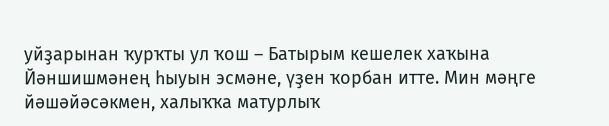уйҙарынан ҡурҡты ул ҡош – Батырым кешелек хаҡына Йәншишмәнең һыуын эсмәне, үҙен ҡорбан итте. Мин мәңге йәшәйәсәкмен, халыҡҡа матурлыҡ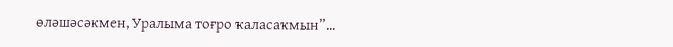өләшәсәкмен, Уралыма тоғро ҡаласаҡмын”...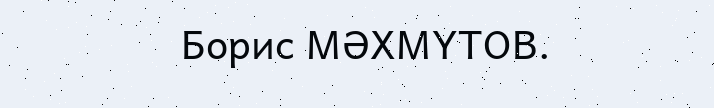Борис МӘХМҮТОВ.